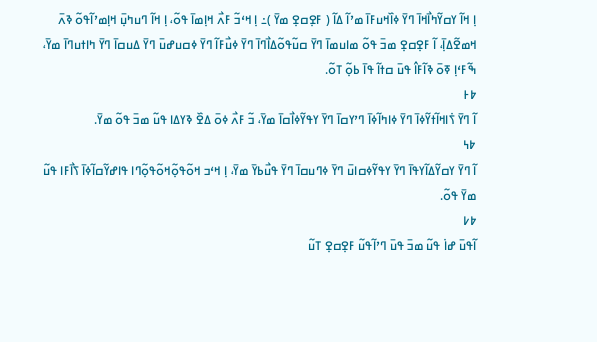ߊ߲ ߞߊ߬ ߌߛߌ߬ߤߊ߯ߞߊ߫ ߣߌ߫ ߦߊ߰ߞߎߓߊ߫ ߘߴߊ߬ ߡߊ߬ ( ߓߐ߲ߛߐ߲ ߘߌ߫ )߸ ߊ߲ ߞߵߏ߬ ߓߍ߯ ߞߊ߲ߘߊ߫ ߟߋ߬، ߊ߲ ߞߊ߬ ߣߎߤߎ߲߫ ߞߊ߲ߘߴߊ߬ߟߋ߬ ߢߍ߫ ߞߘߐ߬ߡߊ߲߫، ߊ߬ ߓߐ߲ߛߐ߲ ߘߏ߫ ߟߋ߬ ߘߊߎߘߊ߫ ߣߌ߫ ߛߎ߬ߟߋ߬ߡߊ߯ߣߊ߫ ߣߌ߫ ߦߎ߯ߓߊ߬ ߣߌ߫ ߦߛߎߝߎ߫ ߣߌ߫ ߡߎߛߊ߫ ߣߌ߫ ߤߊߙߎߣߊ߫ ߘߌ߫، ߒ߬ߓߵߊ߲ ߧߋ߫ ߢߊ߬ߓߊ߮ ߟߎ߫ ߛߙߊ߬ ߟߊ߫ ߕߋ߲߬ ߠߋ߬.
߈߅
ߊ߬ ߣߌ߫ ߖ߭ߊߞߊ߬ߙߌ߬ߦߊ߫ ߣߌ߫ ߦߊߤߊ߬ߦߊ߫ ߣߴߌߛߊ߫ ߣߌ߫ ߌߟߌ߬ߦߊ߯ߛߊ߫ ߘߌ߫، ߏ߬ ߓߍ߯ ߦߋ߫ ߡߐ߰ ߢߌߡߊ ߟߎ߬ ߘߏ߫ ߟߋ߬ ߘߌ߫.
߈߆
ߊ߬ ߣߌ߫ ߌߛߌ߬ߡߊ߬ߌߟߊ߫ ߣߌ߫ ߌߟߌ߬ߦߛߊߎ߫ ߣߌ߫ ߦߣߎߛߊ߫ ߣߌ߫ ߟߎ߯ߕߌ߫ ߘߌ߫، ߊ߲ ߞߵߏ ߞߋ߬ߟߋ߲߬ߞߋ߬ߟߋ߲߬ߣߊ ߟߊߝߌ߬ߛߊ߬ߦߊ߫ ߖߊ߯ߓߊ ߟߎ߬ ߘߌ߫ ߟߋ߬.
߈߇
ߊ߬ߟߎ߫ ߝߊ߭ ߟߎ߬ ߘߏ߫ ߟߎ߫ ߣߴߊ߬ߟߎ߬ ߓߐ߲ߛߐ߲ ߠߎ߬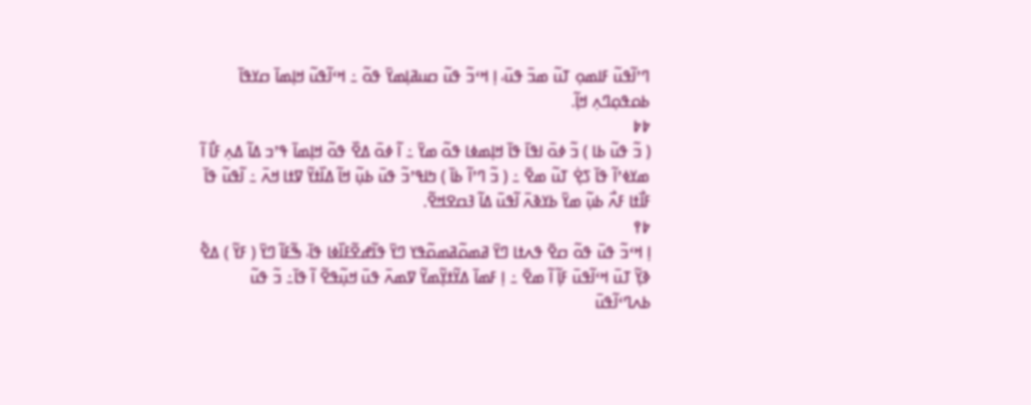ߣߴߊ߬ߟߎ߬ ߓߊߘߋ߲ ߠߎ߬ ߘߏ߫ ߟߎ߫، ߊ߲ ߞߵߏ߬ ߟߎ߬ ߛߎߥߊ߲ߘߌ߫ ߟߋ߬ ߸ ߞߵߊ߬ߟߎ߬ ߞߊ߲ߘߊ߫ ߛߌߟߊ߫ ߕߋߟߋ߲ߣߍ߲ ߞߊ߲߬.
߈߈
( ߏ߬ ߟߎ߬ ߕߊ ) ߏ߬ ߦߋ߫ ߊߟߊ߫ ߟߊ߫ ߞߊ߲ߘߦߊ ߟߋ߬ ߘߌ߫ ߸ ߊ߬ ߦߋ߫ ߡߐ߰ ߟߋ߬ ߞߊ߲ߘߊ߫ ߟߴߏ ߡߊ߬ ߡߍ߲ ߓߊ߯ ߊ߬ ߘߌߦߴߊ߬ ߟߊ߫ ߖߐ߲߭ ߠߎ߬ ߘߐ߫ ߸ ( ߏ߬ ߣߴߊ߬ ߕߊ߫ ) ߤߊߟߴߏ߬ ߟߎ߫ ߕߎ߲߬ ߞߊ߬ ߡߊ߰ߙߌ߬ ߜߙߊ ߞߍ߫ ߸ ߊ߬ߟߎ߬ ߟߊ߫ ߓߊ߯ߙߊ ߓߍ߯ ߕߎ߲߬ ߘߌ߫ ߕߌߢߍ߫ ߊ߬ߟߎ߫ ߡߊ߬ ߔߛߐߞߐ߬.
߈߉
ߊ߲ ߞߵߏ߬ ߟߎ߫ ߟߋ߬ ߛߐ߫ ߟߍߙߊ ߣߌ߫ ߥߘߋ߬ߥߘߋ߬ߟߌ ߣߌ߫ ߟߊ߬ߝߐ߬ߓߊ߰ߦߊ ߟߊ߫، ߒ߬ߓߊ߬ ߣߌ߫ ( ߓߌ߬ ) ߡߐ߱ ߢߌ߲߬ ߠߎ߫ ߞߵߊ߬ߟߎ߫ ߓߊ߲߬ ߊ߬ ߘߐ߫ ߸ ߊ߲ ߓߘߊ߫ ߡߌ߬ߙߌ߲߬ߘߌ߬ ߜߘߍ߫ ߟߎ߫ ߞߎ߲߬ߟߐ߬ ߊ߬ ߟߊ߫߸ ߏ߬ ߟߎ߬ ߕߍߣߵߊ߬ߟߎ߫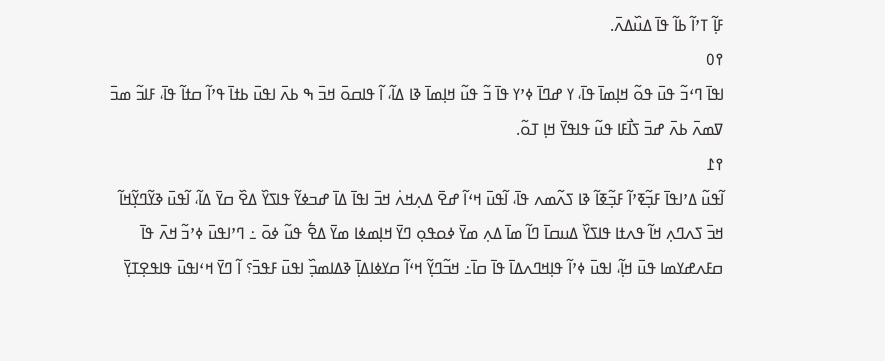ߓߊ߲߬ ߠߴߊ߬ ߕߊ߬ ߟߊ߫ ߡߎ߰ߡߍ߫.
߉߀
ߊߟߊ߫ ߣߵߏ߬ ߟߎ߫ ߟߋ߬ ߞߊ߲ߘߊ߫ ߟߊ߫، ߌ ߝߣߊ߫ ߦߴߌ ߟߊ߫ ߏ߬ ߟߎ߬ ߞߊ߲ߘߊ߫ ߢߊ ߡߊ߬، ߊ߬ ߟߊߛߋ߫ ߞߏ߫ ߒ ߕߍ߫ ߊߟߎ߫ ߕߙߊ߫ ߟߴߊ߬ ߛߙߊ߬ ߟߊ߫، ߓߊߏ߬ ߘߏ߫ ߜߘߍ߫ ߕߍ߫ ߝߏ߫ ߖߊ߯ߓߊ ߟߎ߬ ߟߊߟߌ߫ ߞߊ߲ ߠߋ߬.
߉߁
ߊ߬ߟߎ߬ ߡߴߊߟߊ߫ ߓߏ߲߬ߧߴߊ߬ ߓߏ߲߬ߧߊ߬ ߢߊ ߖߍ߬ߘߍ ߟߊ߫، ߊ߬ߟߎ߫ ߞߵߊ߬ ߝߐ߫ ߡߍ߲ߞߍ߭ ߞߏ߫ ߊߟߊ߫ ߡߊ߫ ߝߏߦߌ߬ ߟߊߖߌ߰ ߡߐ߰ ߛߌ߫ ߡߊ߬، ߊ߬ߟߎ߫ ߢߌ߬ߣߌ߲߬ߞߊ߬ ߞߏ߫ ߖߍߣߍ߲ ߞߊ߬ ߟߍߙߊ ߟߊߖߌ߰ ߡߎߛߊ߫ ߣߊ߬ ߘߊ߫ ߡߍ߲ ߘߌ߫ ߦߋߟߋ߲ ߣߌ߫ ߞߊ߲ߘߦߊ ߘߌ߫ ߡߐ߱ ߟߎ߬ ߦߋ߫ ߸ ߣߴߊߟߎ߫ ߦߴߏ߬ ߞߍ߫ ߟߊ߫ ߛߓߍߝߌߘߊ ߟߎ߫ ߞߊ߲߬، ߊߟߎ߫ ߦߴߊ߬ ߟߊ߲ߞߣߍߡߊ߫ ߟߊ߫ ߛߊ߫߸ ߞߏ߬ߣߌ߲߬ ߞߵߊ߬ ߛߌߦߊߡߊ߲߫ ߢߡߊߘߏ߲߰ ߊߟߎ߫ ߓߟߏ߫؟ ߊ߬ ߣߌ߫ ߞߵߊߟߎ߫ ߟߊߟߐ߲ߠߌ߲߫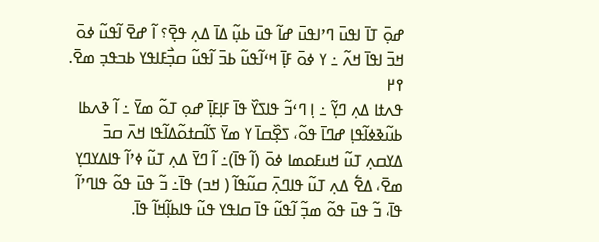ߝߋ߲߫ ߠߊ߫ ߊߟߎ߫ ߣߴߊߟߎ߫ ߝߊ߬ ߟߎ߫ ߕߎ߲߬ ߡߊ߫ ߡߍ߲ ߟߐ߲߫؟ ߊ߬ ߝߐ߫ ߊ߬ߟߎ߬ ߦߋ߫ ߞߏ߫ ߊߟߊ߫ ߞߍ߬ ߸ ߌ ߦߋ߫ ߓߊ߲߫ ߞߵߊ߬ߟߎ߬ ߕߏ߫ ߊ߬ߟߎ߬ ߛߏ߲߯ߓߊߟߌ ߕߏߟߏ߲ ߘߐ߫.
߉߂
ߟߍߙߊ ߡߍ߲ ߣߌ߲߬ ߸ ߊ߲ ߣߵߏ߬ ߟߊߖߌ߰ ߟߊ߫ ߓߊ߲ߓߊ߲߫ ߝߋ߲ ߠߋ߬ ߘߌ߫ ߸ ߊ߬ ߢߍߕߊ ߕߎ߬ߢߦߊ߬ߟߊ߲ ߝߣߊ߫ ߟߋ߬، ߖߐ߲߰ߛߊ߫ ߌ ߘߌ߫ ߖߊ߬ߛߙߋ߬ߡߊ߬ߟߊ ߞߍ߫ ߛߏ߫ ߡߌߛߍ߲ ߠߎ߬ ߞߎߓߋߘߊ ߦߋ߫ (ߊ߬ ߟߊ߫)߸ ߊ߬ ߣߌ߫ ߡߍ߲ ߠߎ߬ ߦߴߊ߬ ߟߊߡߌߣߌ߲ ߘߐ߫، ߡߐ߱ ߡߍ߲ ߠߎ߬ ߟߊߣߍ߲߫ ߛߎ߬ߟߊ߬ ( ߞߏ) ߟߊ߫߸ ߏ߬ ߟߎ߫ ߟߋ߬ ߟߊߣߴߊ߬ ߟߊ߫، ߏ߬ ߟߎ߫ ߟߋ߬ ߘߏ߲߬ ߊ߬ߟߎ߬ ߟߊ߫ ߛߊߟߌ ߟߎ߬ ߟߊߕߊ߲߬ߞߊ߬ ߟߊ߫.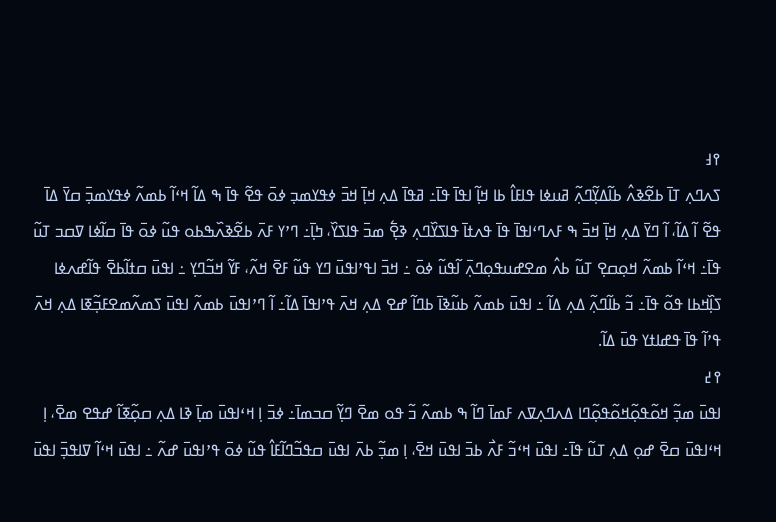߉߃
ߖߍߣߍ߲ ߠߊ߫ ߕߐ߬ߢߍ߮ ߕߊ߬ߡߌ߲߬ߣߍ߲߬ ߥߎߦߊ ߟߊߓߊ߮ ߕߊ ߞߊ߲߬ ߊߟߊ߫ ߟߊ߫߸ ߥߟߊ߫ ߡߍ߲ ߞߊ߲߫ ߞߏ߫ ߦߟߌߘߏ߲ ߦߋ߫ ߟߐ߬ ߟߊ߫ ߒ ߡߊ߬ ߞߵߊ߬ ߕߘߍ߬ ߦߟߌߘߏ߲߫ ߛߌ߫ ߡߊ߫ ߟߐ߬ ߊ߬ ߡߊ߬، ߊ߬ ߣߌ߫ ߡߍ߲ ߞߊ߲߫ ߞߏ߫ ߒ ߓߍߣߵߊߟߊ߫ ߟߊ߫ ߟߍߙߊ߫ ߟߊߖߌ߰ߣߍ߲ ߢߐ߲߱ ߘߏ߫ ߟߊߖߌ߰، ߤߊ߲߫߸ ߣߴߌ ߓߍ߫ ߕߐ߬ߢߍ߰ߒߕߋ ߟߎ߬ ߦߋ߫ ߟߊ߫ ߛߊ߬ߦߊ ߜߛߏ ߠߎ߬ ߟߊ߫߸ ߞߵߊ߬ ߕߘߍ߬ ߞߋ߲ߛߐ߲ ߠߎ߬ ߕߍ߮ ߘߐߝߎߟߋ߲ߣߍ߲߫ ߊ߬ߟߎ߬ ߦߋ߫ ߸ ߞߏ߫ ߊߟߴߊߟߎ߫ ߣߌ ߟߎ߬ ߓߐ߫ ߞߍ߬، ߓߌ߬ ߞߏ߬ߣߌ߲ ߸ ߊߟߎ߫ ߛߙߊ߬ߕߐ߫ ߟߊ߬ߝߍߦߊ ߖߊ߲߰ߞߕߊ ߟߋ߬ ߟߊ߫߸ ߏ߬ ߕߊ߬ߣߍ߲߬ ߡߍ߲ ߡߊ߬ ߸ ߊߟߎ߫ ߕߘߍ߬ ߕߎ߬ߢߊ߫ ߕߣߊ߬ ߝߐ ߡߍ߲ ߞߍ߫ ߟߴߊߟߊ߫ ߡߊ߬߸ ߊ߬ ߣߴߊߟߎ߫ ߕߘߍ߬ ߊߟߎ߫ ߖߘߍ߬ߘߐߓߏ߲߬ߧߊ ߡߍ߲ ߞߍ߫ ߟߴߊ߬ ߟߊ߫ ߟߝߊߙߌ ߟߎ߫ ߡߊ߬.
߉߄
ߊߟߎ߫ ߘߏ߲߬ ߞߋ߬ߟߋ߲߬ߞߋ߬ߟߋ߲߬ߣߊ ߡߍߣߍ߲ߜߍ ߓߘߊ߫ ߣߊ߬ ߒ ߕߘߍ߬ ߏ߬ ߟߋ ߘߐ߫ ߣߌ߲߬ ߛߏߘߊ߫߸ ߦߏ߫ ߊ߲ ߞߵߊߟߎ߫ ߘߊ߲߫ ߢߊ ߡߍ߲ ߛߋ߲߬ߧߊ߬ ߝߟߐ ߘߐ߫، ߊ߲ ߞߵߊߟߎ߫ ߛߐ߫ ߝߋ߲ ߡߍ߲ ߠߎ߬ ߟߊ߫߸ ߊߟߎ߫ ߞߵߏ߬ ߓߍ߯ ߕߏ߫ ߊߟߎ߫ ߞߐ߫، ߊ߲ ߘߏ߲߬ ߕߍ߫ ߊߟߎ߫ ߛߟߏ߬ߣߊ߬ߓߊ߮ ߟߎ߬ ߦߋ߫ ߟߴߊߟߎ߫ ߝߍ߬ ߸ ߊߟߎ߫ ߞߵߊ߬ ߜߊߟߏ߲߫ ߊߟߎ߫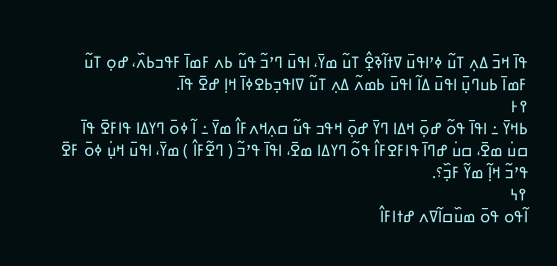ߟߊ߫ ߞߏ߫ ߡߍ߲ ߠߎ߬ ߦߴߊߟߎ߫ ߜߙߊ߬ߢߐ߲߮ ߠߎ߬ ߘߌ߫، ߊߟߎ߫ ߣߴߏ߬ ߟߎ߬ ߕߍ ߓߘߊ߫ ߓߟߏߕߍ߰، ߝߋ߲ ߠߎ߬ ߓߘߊ߫ ߕߎߣߎ߲߫ ߊߟߎ߫ ߡߊ߬ ߊߟߎ߫ ߕߘߍ߬ ߡߍ߲ ߠߎ߬ ߜߊߟߏ߲ߕߐߦߊ߫ ߞߊ߲ ߝߐ߫ ߟߊ߫.
߉߅
ߕߞߌ߫ ߸ ߊߟߊ߫ ߟߋ߬ ߝߋ߲߫ ߞߡߊ ߣߌ߫ ߝߋ߲߫ ߞߟߏ ߟߎ߬ ߛߍ߲ߞߍߓߊ߮ ߘߌ߫ ߸ ߊ߬ ߦߋ߫ ߣߌߡߊ ߟߊߓߐ߫ ߟߊ߫ ߛߎ߭ ߘߐ߫، ߛߎ߭ ߝߣߊ߫ ߟߊߓߐߓߊ߮ ߟߋ߬ ߣߌߡߊ ߘߐ߫، ߊߟߊ߫ ߟߴߏ߬ ( ߣߐ߬ߓߊ߮ ) ߘߌ߫، ߊߟߎ߫ ߞߎ߲߭ ߦߋ߫ ߓߐ߫ ߟߴߏ߬ ߞߊ߲߬ ߘߌ߬ ߓߏ߲߰؟.
߉߆
ߊ߬ߟߋ ߟߋ߫ ߘߎ߰ߛߊ߬ߜߍ ߝߙߊߓߊ߮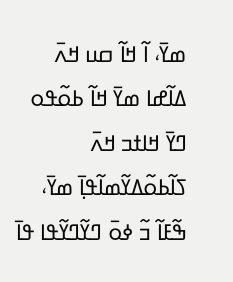ߘߌ߫، ߊ߬ ߞߊ߬ ߛߎ ߞߍ߫ ߡߊ߬ߝߊ ߘߌ߫ ߞߊ߬ ߕߋ߬ߟߋ ߣߌ߫ ߞߊߙߏ ߞߍ߫ ߖߊ߬ߕߋ߬ߡߌ߬ߘߊ߬ߟߊ߲߫ ߘߌ߫، ߒ߬ߓߊ߬ ߏ߬ ߦߋ߫ ߣߌ߬ߣߌ߬ߟߊ ߟߊ߫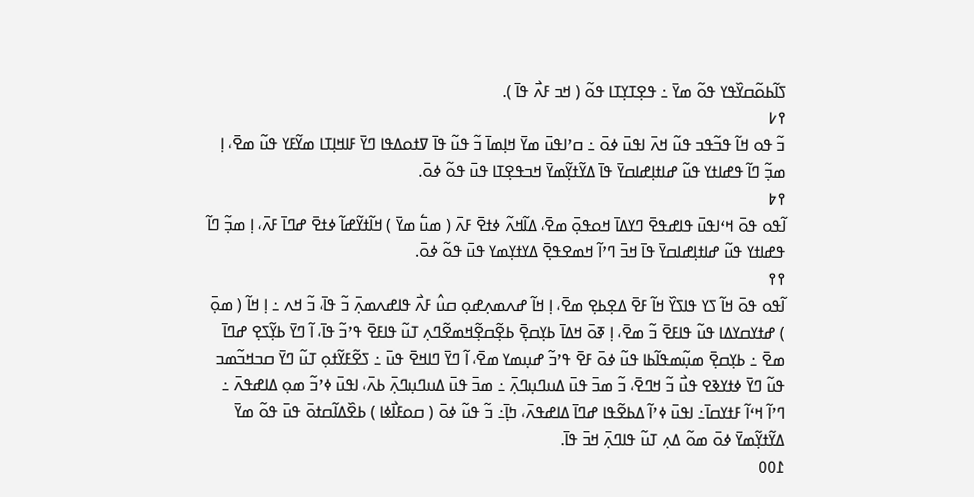ߖߊ߬ߕߋ߬ߛߌ߰ߟߌ ߟߋ߬ ߘߌ߫ ߸ ߟߐ߲ߠߌ߲ߠߊ ߟߋ߬ ( ߞߏ ߓߍ߯ ߟߊ߫ ).
߉߇
ߏ߬ ߟߋ ߞߊ߬ ߟߏ߬ߟߏ ߟߎ߬ ߞߍ߫ ߊߟߎ߫ ߦߋ߫ ߸ ߛߴߊߟߎ߫ ߘߌ߫ ߞߊ߲ߘߊ߫ ߏ߬ ߟߎ߬ ߟߊ߫ ߜߙߋߡߟߊ ߣߌ߫ ߓߊߞߊ߲ߠߊ ߘߌ߬ߓߌ ߟߎ߬ ߘߐ߫، ߊ߲ ߘߏ߲߬ ߣߊ߬ ߟߝߊߙߌ ߟߎ߬ ߝߊߙߊ߲ߝߊߛߌ߫ ߟߊ߫ ߡߌ߬ߙߌ߲߬ߘߌ߫ ߞߏߟߐ߲ߠߊ ߟߎ߫ ߟߋ߬ ߦߋ߫.
߉߈
ߊ߬ߟߋ ߟߋ߫ ߞߵߊߟߎ߫ ߟߊߝߟߐ߫ ߣߌߡߊ߫ ߞߋߟߋ߲߫ ߘߐ߫، ߡߊ߬ߞߍ߬ ߦߙߐ߫ ߓߍ߫ ( ߘߎ߱ ߘߌ߫ ) ߞߊ߬ߙߌ߬ߝߊ߬ ߦߙߐ߫ ߝߣߊ߫ ߓߍ߫، ߊ߲ ߘߏ߲߬ ߣߊ߬ ߟߝߊߙߌ ߟߎ߬ ߝߊߙߊ߲ߝߊߛߌ߫ ߟߊ߫ ߞߏ߫ ߣߴߊ߬ ߞߘߐߟߐ߲߫ ߡߌߙߌ߲ߘߌ ߟߎ߫ ߟߋ߬ ߦߋ߫.
߉߉
ߊ߬ߟߋ ߟߋ߫ ߞߊ߬ ߖߌ ߟߊߖߌ߰ ߞߊ߬ ߓߐ߫ ߡߐ߲ߕߐ߲ ߘߐ߫، ߊ߲ ߞߊ߬ ߝߍߘߍ߲ߝߋ߲ ߛߎ߮ ߓߍ߯ ߟߊߝߍߘߍ߲߫ ߏ߬ ߟߊ߫، ߏ߬ ߞߍ ߸ ߊ߲ ߞߊ߬ ( ߘߋ߲߫ ) ߝߙߌߛߌߡߊ ߟߎ߬ ߟߊߓߐ߫ ߏ߬ ߘߐ߫، ߊ߲ ߧߋ߫ ߞߡߊ߫ ߕߌ߲ߛߐ߲߫ ߕߐ߲߬ߛߐ߲߬ߞߘߐ߬ߣߍ߲ ߠߎ߬ ߟߊߓߐ߫ ߟߴߏ߬ ߟߊ߫، ߊ߬ ߣߌ߫ ߕߌ߲߬ߖߐ߲ ߝߣߊ߫ ߘߐ߫ ߸ ߕߌ߲ߛߐ߲߫ ߘߎ߲߬ߘߟߊ߬ߕߊ ߟߎ߬ ߦߋ߫ ߓߐ߫ ߟߴߏ߬ ߝߎ߲ߘߌ ߘߐ߫، ߊ߬ ߣߌ߫ ߣߊߞߐ߫ ߟߎ߫ ߸ ߖߐ߬ߓߌ߬ߙߋ߲ ߠߎ߬ ߣߌ߫ ߛߏߞߏ߬ߘߏ ߟߎ߬ ߣߌ߫ ߦߙߌߢߐ ߟߎ߯ ߏ߬ ߞߣߐ߫، ߏ߬ ߘߏ߫ ߟߎ߫ ߡߎߣߎ߲ߣߍ߲߫ ߸ ߘߏ߫ ߟߎ߫ ߡߎߣߎ߲ߣߍ߲߫ ߕߍ߫، ߊߟߎ߫ ߦߴߏ߬ ߘߋ߲ ߡߊߝߟߍ߫ ߸ ߣߴߊ߬ ߞߵߊ߬ ߓߙߌߛߊ߫߸ ߊߟߎ߫ ߦߴߊ߬ ߡߕߐ߬ߟߊ ߝߣߊ߫ ߡߊߝߟߍ߫، ߤߊ߲߫߸ ߏ߬ ߟߎ߬ ߦߋ߫ ( ߛߋߓߊ߯ߦߊ ) ߕߐ߰ߡߊ߬ߛߙߋ߫ ߟߎ߫ ߟߋ߬ ߘߌ߫ ߡߌ߬ߙߌ߲߬ߘߌ߫ ߦߋ߫ ߘߋ߬ ߡߍ߲ ߠߎ߬ ߟߊߣߍ߲߫ ߞߏ߫ ߟߊ߫.
߁߀߀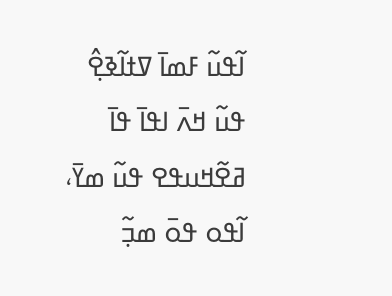ߊ߬ߟߎ߬ ߓߘߊ߫ ߜߙߊ߬ߢߐ߲߮ ߟߎ߬ ߞߍ߫ ߊߟߊ߫ ߟߊ߫ ߥߐ߬ߞߎߟߐ ߟߎ߬ ߘߌ߫، ߊ߬ߟߋ ߟߋ߫ ߘߏ߲߬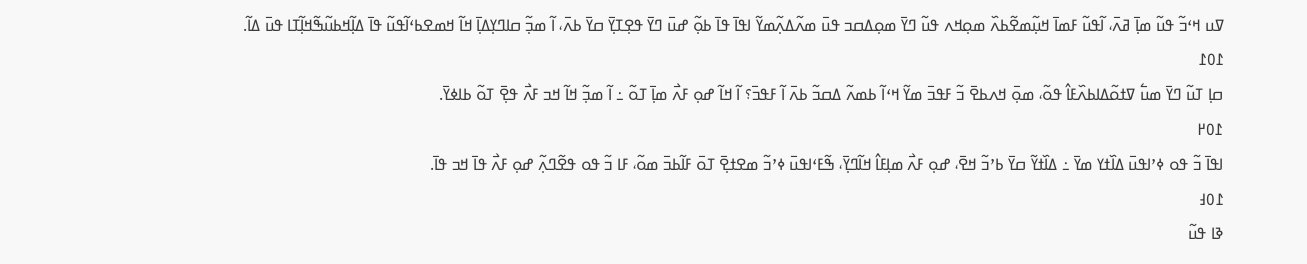ߜߎ ߞߵߏ߬ ߟߎ߬ ߘߊ߲߫ ߥߍ߫، ߊ߬ߟߎ߬ ߓߘߊ߫ ߞߎ߲߬ߘߐ߬ߕߍ߰ ߘߋ߲ߞߍ ߟߎ߬ ߣߌ߫ ߘߋ߲ߡߛߏ ߟߎ߫ ߘߍ߬ߡߍ߲߬ߘߌ߬ ߊߟߊ߫ ߟߊ߫ ߕߋ߲߬ ߝߎ߫ ߣߌ߫ ߟߐ߲ߠߌ߲߫ ߛߌ߫ ߕߍ߫، ߊ߬ ߘߏ߲߬ ߛߊߣߌ߲ߡߊ߲߫ ߞߊ߬ ߞߘߐߕߵߊ߬ߟߎ߬ ߟߊ߫ ߡߊ߲߬ߞߕߎ߬ߒ߬ߞߊ߲߬ߠߊ ߟߎ߫ ߡߊ߬.
߁߀߁
ߛߊ߲ ߠߎ߬ ߣߌ߫ ߘߎ߱ ߜߙߋ߬ߡߊߕߍ߰ߓߊ߮ ߟߋ߬، ߘߋ߲߫ ߞߍߕߐ߫ ߏ߬ ߓߟߏ߫ ߘߌ߬ ߞߵߊ߬ ߕߘߍ߬ ߡߛߏ߬ ߕߍ߫ ߊ߬ ߓߟߏ߫؟ ߊ߬ ߞߊ߬ ߝߋ߲ ߓߍ߯ ߘߊ߲߫ ߠߋ߬ ߸ ߊ߬ ߘߏ߲߬ ߞߊ߬ ߞߏ ߓߍ߯ ߟߐ߲߫ ߠߋ߬ ߕߊߦߌ߫.
߁߀߂
ߊߟߊ߫ ߏ߬ ߟߋ ߦߴߊߟߎ߫ ߡߊ߰ߙߌ ߘߌ߫ ߸ ߡߊ߰ߙߌ߬ ߛߌ߫ ߕߴߏ߬ ߞߐ߫، ߝߋ߲ ߓߍ߯ ߘߊ߲ߓߊ߮ ߞߊ߬ߣߌ߲߫، ߒ߬ߓߵߊߟߎ߫ ߦߴߏ߬ ߘߐߙߐ߲߫ ߠߋ߫ ߓߊ߬ߕߏ߫ ߘߋ߬، ߓߊ ߏ߬ ߟߋ ߟߐ߬ߣߍ߲߬ ߝߋ߲ ߓߍ߯ ߟߊ߫ ߞߏ ߟߊ߫.
߁߀߃
ߢߊ ߟߎ߬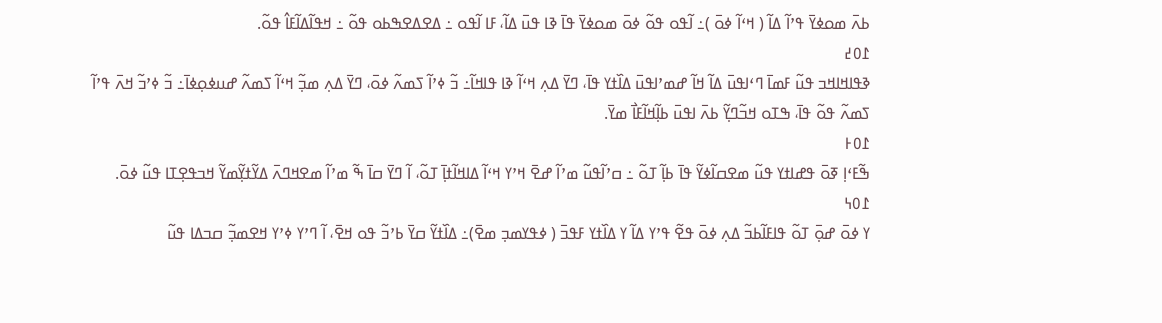ߕߍ߫ ߘߋߦߌ߫ ߟߴߊ߬ ߡߊ߬ ( ߞߵߊ߬ ߦߋ߫ )߸ ߊ߬ߟߋ ߟߋ߬ ߦߋ߫ ߘߋߦߌ߫ ߟߊ߫ ߢߊ ߟߎ߫ ߡߊ߬، ߓߊ ߊ߬ߟߋ ߸ ߡߐߡߐߒߕߋ ߟߋ߬ ߸ ߞߟߊ߬ߡߊ߬ߓߊ߮ ߟߋ߬.
߁߀߄
ߢߟߊߞߊߞߏ ߟߎ߬ ߓߘߊ߫ ߣߵߊߟߎ߫ ߡߊ߬ ߞߊ߬ ߝߘߴߊߟߎ߫ ߡߊ߰ߙߌ ߟߊ߫، ߣߌ߫ ߡߍ߲ ߞߵߊ߬ ߢߊ ߟߊߞߊ߬߸ ߏ߬ ߦߴߊ߬ ߖߘߍ߬ ߦߋ߫، ߣߌ߫ ߡߍ߲ ߘߏ߲߬ ߞߵߊ߬ ߖߘߍ߬ ߝߎߦߋ߲ߦߊ߫߸ ߏ߬ ߦߴߏ߬ ߞߍ߫ ߟߴߊ߬ ߖߘߍ߬ ߟߋ߬ ߟߊ߫، ߒߠߋ ߞߏ߬ߣߌ߲߬ ߕߍ߫ ߊߟߎ߫ ߕߊ߲߬ߞߊ߬ߓߊ߯ ߘߌ߫.
߁߀߅
ߒ߬ߓߵߊ߲ ߧߋ߫ ߟߝߊߙߌ ߟߎ߬ ߘߐߛߊ߬ߦߌ߬ ߟߊ߫ ߕߊ߲߬ ߠߋ߬ ߸ ߛߴߊ߬ߟߎ߬ ߘߴߊ߬ ߝߐ߫ ߞߴߌ ߞߵߊ߬ ߡߊߞߊ߬ߙߊ߲߫ ߠߋ߬، ߊ߬ ߣߌ߫ ߛߊ߫ ߒ߬ ߘߴߊ߬ ߘߐߞߣߍ߫ ߡߌ߬ߙߌ߲߬ߘߌ߬ ߞߏߟߐ߲ߠߊ ߟߎ߬ ߦߋ߫.
߁߀߆
ߌ ߦߋ߫ ߝߋ߲߫ ߠߋ߬ ߟߊߓߊ߬ߕߏ߬ ߡߍ߲ ߦߋ߫ ߟߐ߬ ߟߴߌ ߡߊ߬ ߌ ߡߊ߰ߙߌ ߓߟߏ߫ ( ߦߟߌߘߏ߲ ߘߐ߫)߸ ߡߊ߰ߙߌ߬ ߛߌ߫ ߕߴߏ߬ ߟߋ ߞߐ߫، ߊ߬ ߣߴߌ ߦߴߌ ߞߐߘߏ߲߬ ߛߏߡߊ ߟߎ߬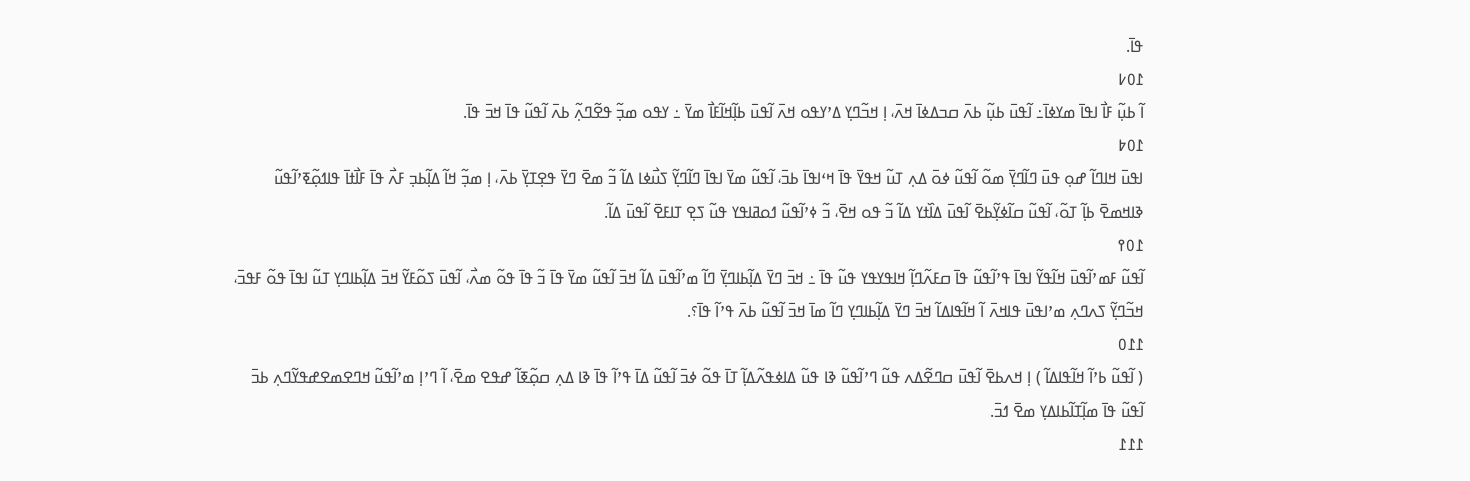ߟߊ߫.
߁߀߇
ߊ߬ ߕߎ߲߬ ߓߊ߯ ߊߟߊ߫ ߘߌߦߊ߫߸ ߊ߬ߟߎ߫ ߕߎ߲߬ ߕߍ߫ ߛߏߡߦߊ߫ ߞߍ߫، ߊ߲ ߞߏ߬ߣߌ߲ ߡߴߌߟߋ ߞߍ߫ ߊ߬ߟߎ߫ ߕߊ߲߬ߞߊ߬ߓߊ߯ ߘߌ߫ ߸ ߌߟߋ ߘߏ߲߬ ߟߐ߬ߣߍ߲߬ ߕߍ߫ ߊ߬ߟߎ߬ ߟߊ߫ ߞߏ߫ ߟߊ߫.
߁߀߈
ߊߟߎ߫ ߞߊߣߊ߬ ߝߋ߲ ߟߎ߫ ߣߊ߬ߣߌ߲߫ ߘߋ߬ ߊ߬ߟߎ߬ ߦߋ߫ ߡߍ߲ ߠߎ߬ ߞߟߌ߫ ߟߊ߫ ߞߵߊߟߊ߫ ߕߏ߫، ߊ߬ߟߎ߬ ߘߌ߫ ߊߟߊ߫ ߣߊ߬ߣߌ߲߬ ߖߎ߯ߦߊ ߡߊ߬ ߏ߬ ߘߐ߫ ߣߌ߫ ߟߐ߲ߠߌ߲߫ ߕߍ߫، ߊ߲ ߘߏ߲߬ ߞߊ߬ ߡߊ߲߬ߕߏ߲ ߓߍ߯ ߟߊ߫ ߓߊ߯ߙߊ߫ ߟߊߗߋ߲߬ߧߴߊ߬ߟߎ߬ ߢߊߞߘߐ߫ ߕߊ߲߬ ߠߋ߬، ߊ߬ߟߎ߬ ߛߊ߬ߦߌ߲߬ߕߐ߫ ߊ߬ߟߎ߫ ߡߊ߰ߙߌ ߡߊ߬ ߏ߬ ߟߋ ߞߐ߫، ߏ߬ ߦߴߊ߬ߟߎ߬ ߗߋߥߊߟߌ ߟߎ߬ ߖߐ߲ ߠߊߓߐ߫ ߊ߬ߟߎ߫ ߡߊ߬.
߁߀߉
ߊ߬ߟߎ߬ ߓߘߴߊ߬ߟߎ߫ ߞߊ߬ߟߌ߬ ߊߟߊ߫ ߟߴߊ߬ߟߎ߬ ߟߊ߫ ߛߓߍ߬ߣߊ߲߬ ߞߊߟߌߟߌ ߟߎ߬ ߟߊ߫ ߸ ߞߏ߫ ߣߌ߫ ߡߊ߲߬ߕߊߣߌ߲߫ ߣߊ߬ ߘߴߊ߬ߟߎ߫ ߡߊ߬ ߞߏ߫ ߊ߬ߟߎ߬ ߘߌ߫ ߟߊ߫ ߏ߬ ߟߊ߫ ߟߋ߬ ߘߍ߯، ߊ߬ߟߎ߫ ߖߋ߬ߓߌ߬ ߞߏ߫ ߡߊ߲߬ߕߊߣߌ߲ ߠߎ߬ ߊߟߊ߫ ߟߋ߬ ߓߟߏ߫، ߞߏ߬ߣߌ߲߬ ߖߍߣߍ߲ ߘߴߊߟߎ߫ ߟߊߞߍ߫ ߊ߬ ߞߊ߬ߟߊߡߊ߬ ߞߏ߫ ߣߌ߫ ߡߊ߲߬ߕߊߣߌ߲ ߣߊ߬ ߘߊ߫ ߞߏ߫ ߊ߬ߟߎ߬ ߕߍ߫ ߟߴߊ߬ ߟߊ߫؟.
߁߁߀
( ߊ߬ߟߎ߬ ߕߴߊ߬ ߞߊ߬ߟߊߡߊ߬ ) ߊ߲ ߞߍߕߐ߫ ߊ߬ߟߎ߫ ߛߣߐ߬ߡߍ ߟߎ߬ ߣߴߊ߬ߟߎ߬ ߢߊ ߟߎ߬ ߡߊߦߟߍ߬ߡߊ߲߬ ߠߊ߫ ߟߋ߬ ߦߏ߫ ߊ߬ߟߎ߬ ߡߊ߫ ߟߴߊ߬ ߟߊ߫ ߢߊ ߡߍ߲ ߛߋ߲߬ߧߊ߬ ߝߟߐ ߘߐ߫، ߊ߬ ߣߴߊ߲ ߘߴߊ߬ߟߎ߬ ߞߣߐߘߐߝߟߌ߬ߣߍ߲ ߕߏ߫ ߊ߬ߟߎ߬ ߟߊ߫ ߘߊ߲߬ߠߊ߬ߕߊߡߌ߲ ߘߐ߫ ߗߏ߫.
߁߁߁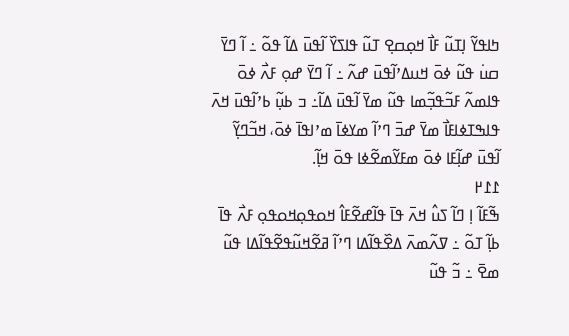ߤߊߟߌ߬ ߊ߲ߠߎ߬ ߓߊ߯ ߞߋ߲ߛߐ߲ ߠߎ߬ ߟߊߖߌ߰ ߊ߬ߟߎ߫ ߡߊ߬ ߟߋ߬ ߸ ߊ߬ ߣߌ߫ ߛߎ߭ ߟߎ߬ ߦߋ߫ ߞߎߡߴߊ߬ߟߎ߫ ߝߍ߬ ߸ ߊ߬ ߣߌ߫ ߝߋ߲ ߓߍ߯ ߦߋ߫ ߟߊߘߍ߬ ߓߏ߬ߟߏ߲߬ߘߊ ߟߎ߬ ߘߌ߫ ߊ߬ߟߎ߫ ߡߊ߬߸ ߏ ߕߎ߲߬ ߕߴߊ߬ߟߎ߫ ߞߍ߫ ߟߊߒߠߦߊߓߊ߯ ߘߌ߫ ߝߏ߫ ߣߴߊ߬ ߘߌߦߊ߫ ߘߴߊߟߊ߫ ߦߋ߫، ߞߏ߬ߣߌ߲߬ ߊ߬ߟߎ߫ ߝߊ߲߬ߓߊ ߦߋ߫ ߘߓߌ߬ߘߐ߬ߦߊ ߟߋ߫ ߞߊ߲߬.
߁߁߂
ߒ߬ߓߊ߬ ߊ߲ ߣߊ߬ ߖߎ߮ ߞߍ߫ ߟߊ߫ ߟߊ߬ߝߐ߬ߓߊ߮ ߞߋߟߋ߲ߞߋߟߋ߲ ߓߍ߯ ߟߊ߫ ߕߊ߲߬ ߠߋ߬ ߸ ߜߍ߬ߘߍ߫ ߡߐ߰ߟߊ߬ߡߊ ߣߴߊ߬ ߥߐ߬ߞߎ߬ߟߐ߬ߟߊ߬ߡߊ ߟߎ߬ ߘߐ߫ ߸ ߏ߬ ߟߎ߬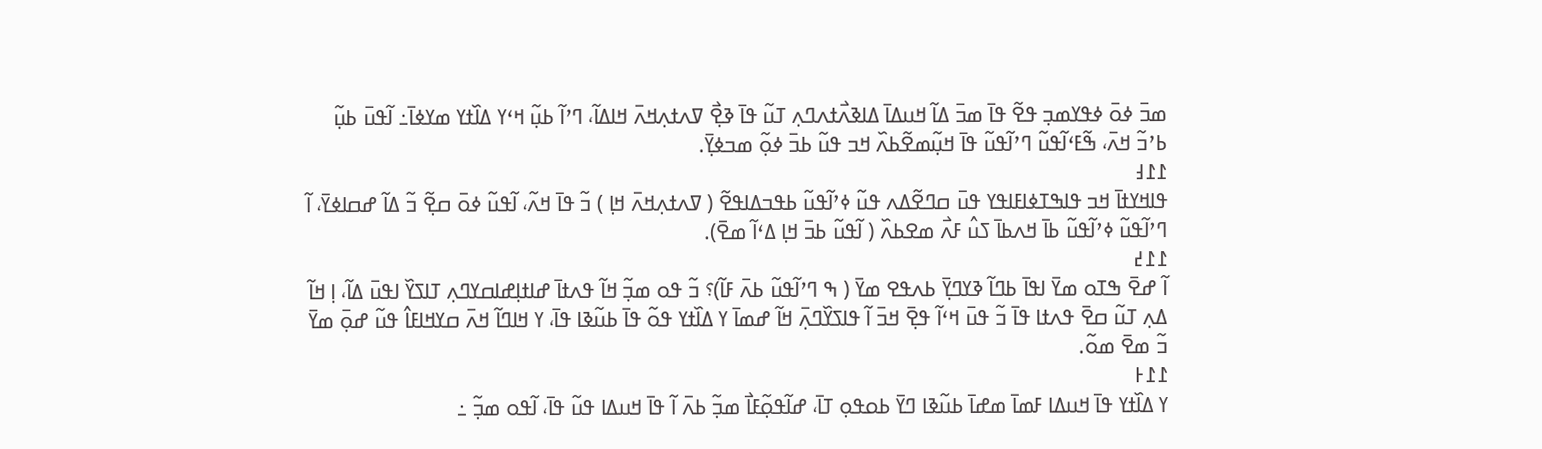ߘߏ߫ ߦߋ߫ ߦߟߌߘߏ߲ ߟߐ߬ ߟߊ߫ ߘߏ߫ ߡߊ߬ ߞߎߡߊ߫ ߡߊߢߍ߯ߙߍߣߍ߲ ߠߎ߬ ߟߊ߫ ߢߐ߲߯ ߜߍߙߍ߲ߞߍ߫ ߞߊߡߊ߬، ߣߴߊ߬ ߕߎ߲߬ ߞߵߌ ߡߊ߰ߙߌ ߘߌߦߊ߫߸ ߊ߬ߟߎ߫ ߕߎ߲߬ ߕߴߏ߬ ߞߍ߫، ߒ߬ߓߵߊ߬ߟߎ߬ ߣߴߊ߬ߟߎ߬ ߟߊ߫ ߞߎ߲߬ߘߐ߬ߕߍ߰ ߞߏ ߟߎ߬ ߕߏ߫ ߦߋ߲߬ ߘߏߦߌ߲߫.
߁߁߃
ߟߊߞߌߙߊ߫ ߞߏ ߟߊߒߠߦߊߓߊߟߌ ߟߎ߫ ߛߣߐ߬ߡߍ ߟߎ߬ ߦߴߊ߬ߟߎ߬ ߕߟߏߡߊߟߐ߬ ( ߜߍߙߍ߲ߞߍ߫ ߞߊ߲ ) ߏ߬ ߟߊ߫ ߞߍ߬، ߊ߬ߟߎ߬ ߦߋ߫ ߛߐ߲߬ ߏ߬ ߡߊ߬ ߝߛߊߦߌ߫، ߊ߬ ߣߴߊ߬ߟߎ߬ ߦߴߊ߬ߟߎ߬ ߕߊ߫ ߞߍߕߊ߫ ߖߎ߮ ߓߍ߯ ߘߐߕߍ߰ ( ߊ߬ߟߎ߬ ߕߏ߫ ߞߊ߲ ߡߵߊ߬ ߘߐ߫).
߁߁߄
ߊ߬ ߝߐ߫ ߒߠߋ ߘߌ߫ ߊߟߊ߫ ߕߣߊ߬ ߢߌߣߌ߲߫ ߕߍߟߐ ߘߌ߫ ( ߒ ߣߴߊ߬ߟߎ߬ ߕߍ߫ ߓߊ߬)؟ ߏ߬ ߟߋ ߘߏ߲߬ ߞߊ߬ ߟߍߙߊ߫ ߝߊߙߊ߲ߝߊߛߌߣߍ߲ ߠߊߖߌ߰ ߊߟߎ߫ ߡߊ߬، ߊ߲ ߞߊ߬ ߡߍ߲ ߠߎ߬ ߛߐ߫ ߟߍߙߊ ߟߊ߫ ߏ߬ ߟߎ߫ ߞߵߊ߬ ߟߐ߲߫ ߞߏ߫ ߊ߬ ߟߊߖߌ߰ߣߍ߲߫ ߞߊ߬ ߝߘߊ߫ ߌ ߡߊ߰ߙߌ ߟߋ߬ ߟߊ߫ ߕߎ߬ߢߊ ߟߊ߫، ߌ ߞߊߣߊ߬ ߞߍ߫ ߛߌߞߊߓߊ߮ ߟߎ߬ ߝߋ߲߫ ߘߌ߫ ߏ߬ ߘߐ߫ ߘߋ߬.
߁߁߅
ߌ ߡߊ߰ߙߌ ߟߊ߫ ߞߎߡߊ ߓߘߊ߫ ߘߝߊ߫ ߕߎ߬ߢߊ ߣߌ߫ ߕߋߟߋ߲ ߠߊ߫، ߝߊ߬ߟߋ߲߬ߓߊ߯ ߘߏ߲߬ ߕߍ߫ ߊ߬ ߟߊ߫ ߞߎߡߊ ߟߎ߬ ߟߊ߫، ߊ߬ߟߋ ߘߏ߲߬ ߸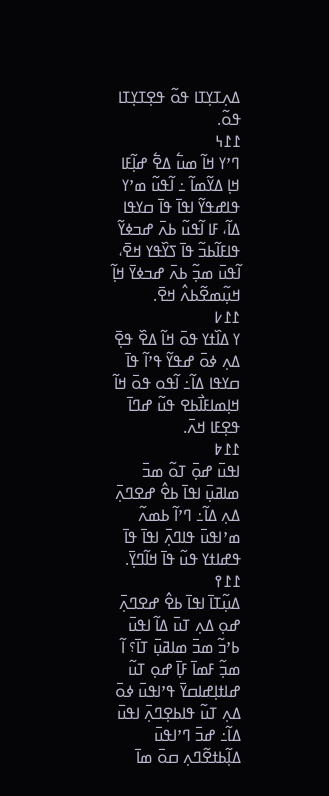ߡߍ߲ߠߌ߲ߠߊ ߟߋ߬ ߟߐ߲ߠߌ߲ߠߊ ߟߋ߬.
߁߁߆
ߣߴߌ ߞߊ߬ ߘߎ߱ ߡߐ߱ ߝߊ߲߬ߓߊ ߞߊ߲ ߡߌ߬ߘߊ߬ ߸ ߊ߬ߟߎ߬ ߘߴߌ ߟߊߝߟߌ߬ ߊߟߊ߫ ߟߊ߫ ߛߌߟߊ ߡߊ߬، ߓߊ ߊ߬ߟߎ߬ ߕߍ߫ ߝߏߦߌ߬ ߟߊߓߊ߬ߕߏ߬ ߟߊ߫ ߖߌ߰ߟߌ ߞߐ߫، ߊ߬ߟߎ߫ ߘߏ߲߬ ߕߍ߫ ߝߏߦߌ߫ ߞߊ߲߬ ߞߎ߲߬ߘߐ߬ߕߍ߮ ߞߐ߫.
߁߁߇
ߌ ߡߊ߰ߙߌ ߟߋ߫ ߞߊ߬ ߡߐ߰ ߟߐ߲߫ ߡߍ߲ ߦߋ߫ ߝߟߌ߬ ߟߴߊ߬ ߟߊ߫ ߛߌߟߊ ߡߊ߬߸ ߊ߬ߟߋ ߟߋ߫ ߞߊ߬ ߞߊ߲ߘߊߓߊ߯ߕߐ ߟߎ߬ ߝߣߊ߫ ߟߐ߲ߓߊ ߞߍ߫.
߁߁߈
ߊߟߎ߫ ߝߋ߲߫ ߠߋ߬ ߘߏ߫ ߘߊߥߎ߲߫ ߊߟߊ߫ ߕߐ߮ ߝߐߣߍ߲߫ ߡߍ߲ ߡߊ߬߸ ߣߴߊ߬ ߕߘߍ߬ ߘߴߊߟߎ߫ ߟߊߣߍ߲߫ ߊߟߊ߫ ߟߊ߫ ߟߝߊߙߌ ߟߎ߬ ߟߊ߫ ߞߊ߬ߣߌ߲߫.
߁߁߉
ߡߎ߲߬ߠߊ߫ ߊߟߊ߫ ߕߐ߮ ߝߐߣߍ߲߫ ߝߋ߲ ߡߍ߲ ߠߎ߫ ߡߊ߬ ߊߟߎ߫ ߕߴߏ߬ ߘߏ߫ ߘߊߥߎ߲߫ ߠߊ߫؟ ߊ߬ ߘߏ߲߬ ߓߘߊ߫ ߓߊ߲߫ ߝߋ߲ ߠߎ߬ ߝߊߙߊ߲ߝߊߛߌ߫ ߟߴߊߟߎ߫ ߦߋ߫ ߡߍ߲ ߠߎ߬ ߟߊߕߐ߲ߣߍ߲߫ ߊߟߎ߫ ߡߊ߬߸ ߝߏ߫ ߣߴߊߟߎ߫ ߡߊ߲߬ߕߙߐ߬ߣߍ߲ ߛߋ߫ ߘߊ߫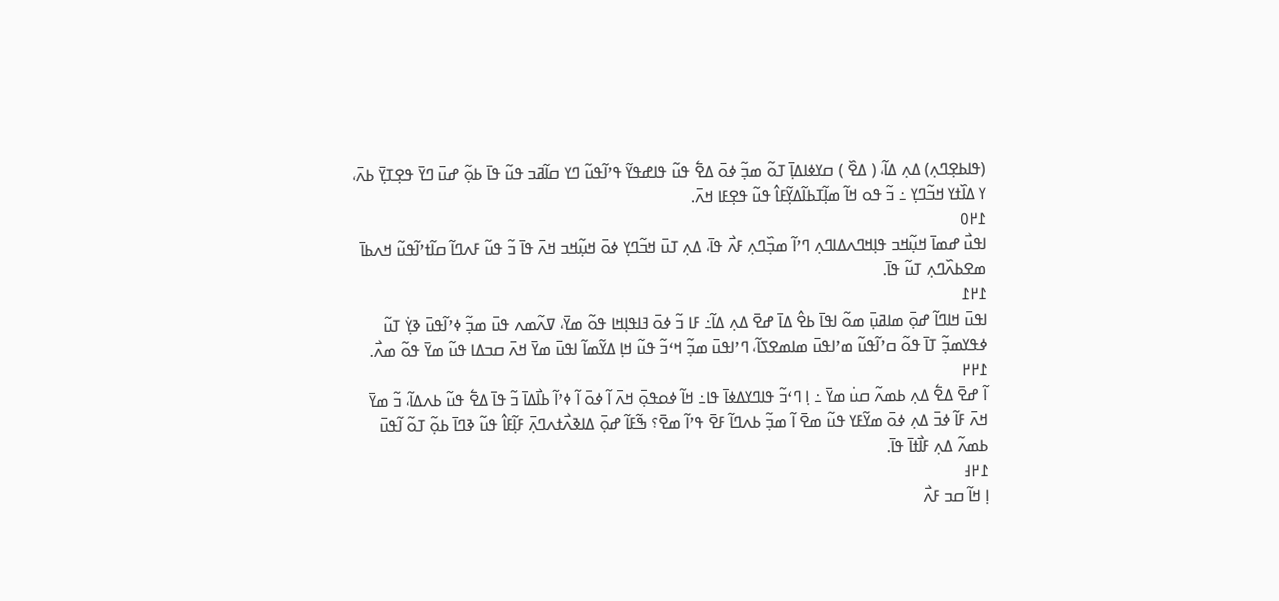(ߟߊߕߐ߲ߣߍ߲) ߡߍ߲ ߡߊ߬، ( ߡߐ߰ ) ߛߌߦߊߡߊ߲߫ ߠߋ߬ ߘߏ߲߬ ߦߋ߫ ߡߐ߱ ߟߎ߬ ߟߊߝߟߌ߬ ߟߴߊ߬ߟߎ߬ ߣߌ ߛߊ߬ߥߏ ߟߎ߬ ߟߊ߫ ߕߋ߲߬ ߝߎ߫ ߣߌ߫ ߟߐ߲ߠߌ߲߫ ߕߍ߫، ߌ ߡߊ߰ߙߌ ߞߏ߬ߣߌ߲ ߸ ߏ߬ ߟߋ ߞߊ߬ ߘߊ߲߬ߠߕߊ߬ߡߌ߲߬ߓߊ߮ ߟߎ߬ ߟߐ߲ߓߊ ߞߍ߫.
߁߂߀
ߊߟߎ߯ ߝߘߊ߫ ߞߎ߲߬ߞߏ ߟߊ߲ߞߣߍߡߊߣߍ߲ ߣߴߊ߬ ߘߏ߲߰ߣߍ߲ ߓߍ߯ ߟߊ߫، ߡߍ߲ ߠߎ߫ ߞߏ߬ߣߌ߲ ߦߋ߫ ߞߎ߲߬ߞߏ ߞߍ߫ ߟߊ߫ ߏ߬ ߟߎ߬ ߓߍߣߊ߬ ߛߊ߬ߙߴߊ߬ߟߎ߬ ߞߍߕߊ߫ ߘߐߕߍ߰ߣߍ߲ ߠߎ߬ ߟߊ߫.
߁߂߁
ߊߟߎ߫ ߞߊߣߊ߬ ߝߋ߲߫ ߘߊߥߎ߲߫ ߘߋ߬ ߊߟߊ߫ ߕߐ߮ ߡߊ߫ ߝߐ߫ ߡߍ߲ ߡߊ߬߸ ߓߊ ߏ߬ ߦߋ߫ ߔߊߟߊ߲ߞߊ ߟߋ߬ ߘߌ߫، ߜߍ߬ߘߍ ߟߎ߫ ߘߏ߲߬ ߦߴߊ߬ߟߎ߫ ߢߌ߲߭ ߠߎ߬ ߦߟߌߘߏ߲߬ ߠߊ߫ ߟߋ߬ ߛߴߊ߬ߟߎ߬ ߘߴߊߟߎ߫ ߘߊߘߐߖߊ߬، ߣߴߊߟߎ߫ ߘߏ߲߬ ߞߵߏ߬ ߟߎ߬ ߞߊ߲ ߡߌ߬ߘߊ߬ ߊߟߎ߫ ߘߌ߫ ߞߍ߫ ߛߏߡߊ ߟߎ߬ ߘߌ߫ ߟߋ߬ ߘߍ߯.
߁߂߂
ߊ߬ ߝߐ߫ ߡߐ߱ ߡߍ߲ ߕߘߍ߬ ߛߎ߭ ߘߌ߫ ߸ ߊ߲ ߣߵߏ߬ ߟߊߣߌߡߦߊ߫ ߟߊ߸ ߞߊ߬ ߦߋߟߋ߲߫ ߞߍ߫ ߊ߬ ߦߋ߫ ߊ߬ ߦߴߊ߬ ߕߊ߯ߡߊ߫ ߏ߬ ߟߊ߫ ߡߐ߱ ߟߎ߬ ߕߍߡߊ߬، ߏ߬ ߘߌ߫ ߞߍ߫ ߓߊ߬ ߦߏ߫ ߡߍ߲ ߦߋ߫ ߘߌ߬ߓߌ ߟߎ߬ ߘߐ߫ ߊ߬ ߘߏ߲߬ ߕߍߣߊ߬ ߓߐ߫ ߟߴߊ߬ ߘߐ߫؟ ߒ߬ߓߊ߬ ߝߋ߲߫ ߡߊߢߍ߯ߙߍߣߍ߲߫ ߓߊ߲߬ߓߊ߮ ߟߎ߬ ߢߣߊ߫ ߕߋ߲߬ ߠߋ߬ ߊ߬ߟߎ߫ ߕߘߍ߬ ߡߍ߲ ߓߊ߯ߙߊ߫ ߟߊ߫.
߁߂߃
ߊ߲ ߞߊ߬ ߛߏ ߓߍ߯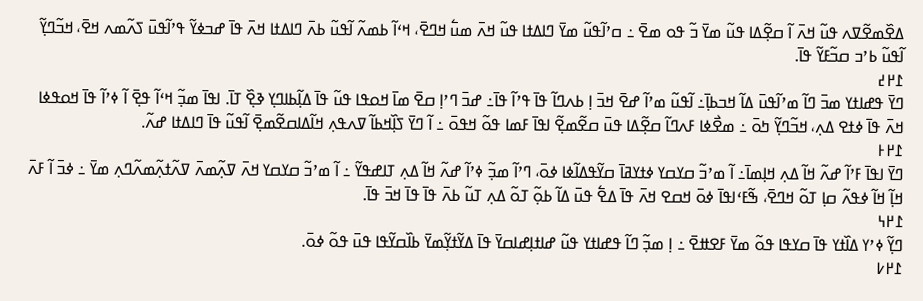ߡߐ߰ߘߐ߬ߜߍ ߟߎ߬ ߞߍ߫ ߊ߬ ߛߐ߲߬ߡߊ ߟߎ߬ ߘߌ߫ ߏ߬ ߟߋ ߘߐ߫ ߸ ߛߴߊ߬ߟߎ߬ ߘߌ߫ ߣߊߡߙߊ ߟߎ߬ ߞߍ߫ ߘߎ߱ ߞߣߐ߫، ߞߵߊ߬ ߕߘߍ߬ ߊ߬ߟߎ߬ ߕߍ߫ ߣߊߡߙߊ ߞߍ߫ ߟߊ߫ ߝߏߦߌ߬ ߟߴߊ߬ߟߎ߫ ߖߍ߬ߘߍ ߞߐ߫، ߞߏ߬ߣߌ߲߬ ߊ߬ߟߎ߬ ߕߴߏ ߛߏ߬ߓߌ߬ ߟߊ߫.
߁߂߄
ߣߌ߫ ߟߝߊߙߌ ߘߏ߫ ߣߊ߬ ߘߴߊ߬ߟߎ߫ ߡߊ߬ ߞߏߕߊ߲߫߸ ߊ߬ߟߎ߬ ߘߴߊ߬ ߝߐ߫ ߞߏ߫ ߊ߲ ߕߍߣߊ߬ ߟߊ߫ ߟߴߊ߬ ߟߊ߫߸ ߝߏ߫ ߣߴߊ߲ ߛߐ߫ ߘߊ߫ ߞߋߟߊ ߟߎ߬ ߟߊ߫ ߡߊ߲߬ߕߊߣߌ߲ ߢߐ߲߰ ߠߊ߫. ߊߟߊ߫ ߘߏ߲߬ ߞߵߊ߬ ߟߐ߲߫ ߊ߬ ߦߴߊ߬ ߟߊ߫ ߞߋߟߦߊ ߞߍ߫ ߟߊ߫ ߦߙߐ ߡߍ߲، ߞߏ߬ߣߌ߲߬ ߤߋ߫ ߸ ߘߐ߯ߦߊ ߓߍߣߊ߬ ߛߐ߲߬ߡߊ ߟߎ߫ ߛߐ߬ߘߐ߲߬ ߊߟߊ߫ ߓߘߊ ߟߋ߬ ߞߟߋ߫ ߸ ߊ߬ ߣߌ߫ ߖߊ߲߰ߞߕߊ߬ ߜߍߟߍ߲ ߞߊ߬ߡߊߛߐ߬ߘߐ߲߫ ߊ߬ߟߎ߬ ߟߊ߫ ߣߊߡߙߊ ߝߍ߬.
߁߂߅
ߣߌ߫ ߊߟߊ߫ ߓߴߊ߬ ߝߍ߬ ߞߊ߬ ߡߍ߲ ߞߊ߲ߘߊ߫߸ ߊ߬ ߘߴߏ߬ ߛߌߛߌ ߦߙߌߥߊ߫ ߛߌ߬ߟߡߊ߬ߦߊ ߦߋ߫، ߣߴߊ߬ ߘߏ߲߬ ߦߴߊ߬ ߝߍ߬ ߞߊ߬ ߡߍ߲ ߠߊߝߟߌ߬ ߸ ߊ߬ ߘߴߏ߬ ߛߌߛߌ ߞߍ߫ ߜߍ߲߬ߘߍ߫ ߜߍ߬ߙߍ߲߬ߘߍ߬ߣߍ߲ ߘߌ߫ ߸ ߦߏ߫ ߊ߬ ߓߍ߫ ߞߊ߲߬ ߞߊ߬ ߦߟߍ߬ ߛߊ߲ ߠߋ߬ ߞߣߐ߫، ߒ߬ߓߵߊߟߊ߫ ߦߋ߫ ߞߛߐ ߞߍ߫ ߟߊ߫ ߡߐ߱ ߟߎ߫ ߡߊ߬ ߕߋ߲߬ ߠߋ߬ ߡߍ߲ ߠߎ߬ ߕߍ߫ ߟߊ߫ ߟߊ߫ ߞߏ߫ ߟߊ߫.
߁߂߆
ߣߌ߲߬ ߦߴߌ ߡߊ߰ߙߌ ߟߊ߫ ߛߌߟߊ ߟߋ߬ ߘߌ߫ ߓߐߚߐ߫ ߸ ߊ߲ ߘߏ߲߬ ߣߊ߬ ߟߝߊߙߌ ߟߎ߬ ߝߊߙߊ߲ߝߊߛߌ߫ ߟߊ߫ ߡߌ߬ߙߌ߲߬ߘߌ߫ ߕߊ߰ߛߌ߬ߟߊ ߟߎ߫ ߟߋ߬ ߦߋ߫.
߁߂߇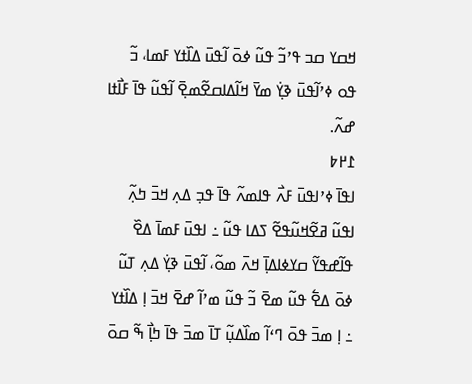ߞߛߌ ߛߏ ߟߴߏ߬ ߟߎ߬ ߦߋ߫ ߊ߬ߟߎ߫ ߡߊ߰ߙߌ ߓߘߊ، ߏ߬ ߟߋ ߦߴߊ߬ߟߎ߫ ߢߌ߲߭ ߘߌ߫ ߞߊ߬ߡߊߛߐ߬ߘߐ߲߫ ߊ߬ߟߎ߬ ߟߊ߫ ߓߊ߯ߙߊ ߝߍ߬.
߁߂߈
ߊߟߊ߫ ߦߴߊߟߎ߫ ߓߍ߯ ߟߊߘߍ߬ ߟߊ߫ ߟߏ߲ ߡߍ߲ ߞߏ߫ ߤߍ߲߬ ߊߟߎ߬ ߥߐ߬ߞߎ߬ߟߐ߬ ߖߡߊ ߟߎ߬ ߸ ߊߟߎ߫ ߓߘߊ߫ ߡߐ߰ ߟߊ߬ߝߟߌ߬ ߛߌߦߊߡߊ߲߫ ߞߍ߫ ߘߋ߬، ߊ߬ߟߎ߫ ߢߌ߲߭ ߡߍ߲ ߠߎ߬ ߦߋ߫ ߡߐ߱ ߟߎ߬ ߘߐ߫ ߏ߬ ߟߎ߬ ߘߴߊ߬ ߝߐ߫ ߞߏ߫ ߊ߲ ߡߊ߰ߙߌ ߸ ߊ߲ ߘߏ߫ ߟߋ߫ ߣߵߊ߬ ߘߊ߰ߡߎ߲߬ ߠߊ߫ ߘߏ߫ ߟߊ߫ ߤߊ߲߯ ߒ߬ ߛߋ߫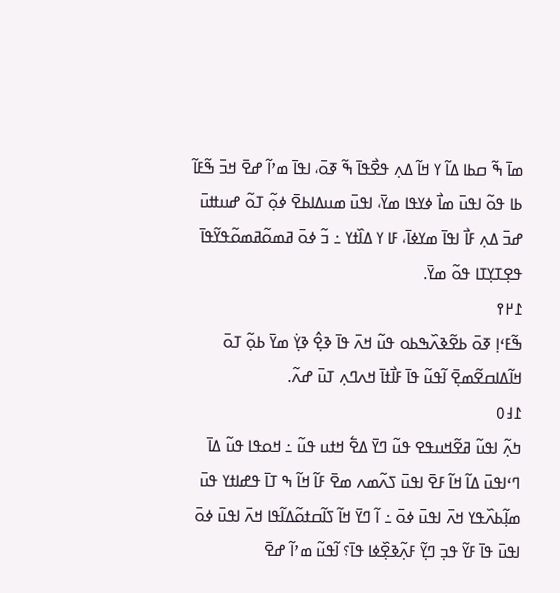ߘߊ߫ ߒ߬ ߛߕߊ ߡߊ߬ ߌ ߞߊ߬ ߡߍ߲ ߟߐ߯ߟߊ߫ ߒ߬ ߧߋ߫، ߊߟߊ߫ ߘߴߊ߬ ߝߐ߫ ߞߏ߫ ߒ߬ߓߊ߬ ߕߊ ߟߋ߬ ߊߟߎ߫ ߘߊ߯ ߦߌߟߊ ߘߌ߫، ߊߟߎ߫ ߘߎߡߊߕߐ߫ ߦߋ߲߬ ߠߋ߬ ߝߎߚߎ߫ ߝߏ߫ ߡߍ߲ ߓߊ߯ ߊߟߊ߫ ߘߌߦߊ߫، ߓߊ ߌ ߡߊ߰ߙߌ ߸ ߏ߬ ߦߋ߫ ߥߘߋ߬ߥߘߋ߬ߟߌ߬ߟߊ߫ ߟߐ߲ߠߌ߲ߠߊ ߟߋ߬ ߘߌ߫.
߁߂߉
ߒ߬ߓߵߊ߲ ߧߋ߫ ߕߐ߬ߢߍ߰ߒߕߋ ߟߎ߬ ߞߍ߫ ߟߊ߫ ߢߐ߲߮ ߢߌ߲߭ ߘߌ߫ ߕߋ߲߬ ߠߋ߫ ߞߊ߬ߡߊߛߐ߬ߘߐ߲߫ ߊ߬ߟߎ߬ ߟߊ߫ ߓߊ߯ߙߊ߫ ߞߍߣߍ߲ ߠߎ߫ ߝߍ߬.
߁߃߀
ߤߍ߲߬ ߊߟߎ߬ ߥߐ߬ߞߎߟߐ ߟߎ߬ ߣߌ߫ ߡߐ߱ ߞߙߎ ߟߎ߬ ߸ ߞߋߟߊ ߟߎ߬ ߡߊ߫ ߣߵߊߟߎ߫ ߡߊ߬ ߞߊ߬ ߓߐ߫ ߊߟߎ߫ ߖߍ߬ߘߍ ߘߐ߫ ߓߊ߬ ߞߊ߬ ߒ ߠߊ߫ ߟߝߊߙߌ ߟߎ߫ ߘߊ߲߬ߕߍ߰ߟߌ ߞߍ߫ ߊߟߎ߫ ߦߋ߫ ߸ ߊ߬ ߣߌ߫ ߞߊ߬ ߖߊ߬ߛߙߋ߬ߡߊ߬ߟߊ ߞߍ߫ ߊߟߎ߫ ߦߋ߫ ߊߟߎ߫ ߟߊ߫ ߓߌ߬ ߟߏ߲ ߣߌ߲߬ ߓߍ߲߬ߢߐ߲߰ߦߊ ߟߊ߫؟ ߊ߬ߟߎ߬ ߘߴߊ߬ ߝߐ߫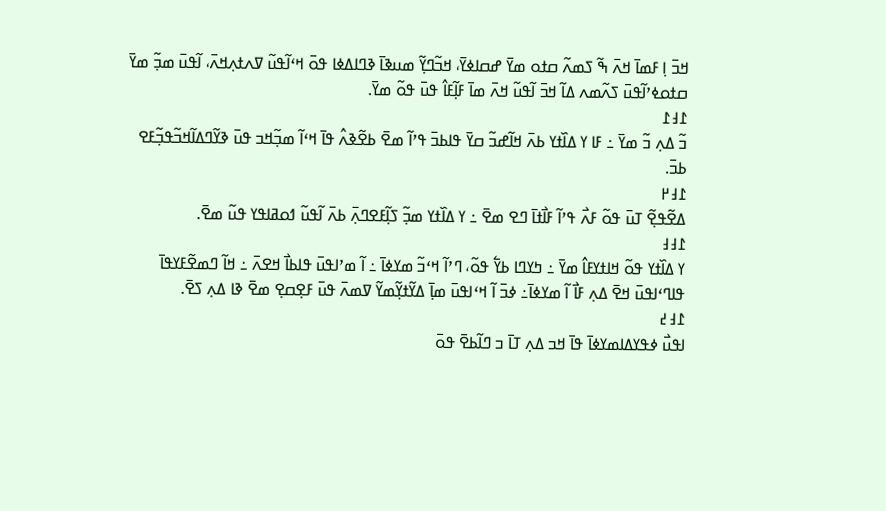ߞߏ߫ ߊ߲ ߓߘߊ߫ ߞߍ߫ ߒ߬ ߖߘߍ߬ ߛߙߋ ߘߌ߫ ߝߛߊߦߌ߫، ߞߏ߬ߣߌ߲߬ ߘߎߢߊ߫ ߢߣߊߡߦߊ ߟߋ߫ ߞߵߊ߬ߟߎ߬ ߜߍߙߍ߲ߞߍ߫، ߊ߬ߟߎ߫ ߘߏ߲߬ ߘߌ߫ ߛߙߋߦߴߊ߬ߟߎ߫ ߖߍ߬ߘߍ ߡߊ߬ ߞߏ߫ ߊ߬ߟߎ߬ ߞߍ߫ ߘߊ߫ ߓߊ߲߬ߓߊ߮ ߟߎ߫ ߟߋ߬ ߘߌ߫.
߁߃߁
ߏ߬ ߡߍ߲ ߏ߬ ߘߌ߫ ߸ ߓߊ ߌ ߡߊ߰ߙߌ ߕߍ߫ ߞߊ߬ߝߏ߬ ߛߌ߫ ߟߊߕߏ߫ ߟߴߊ߬ ߘߐ߫ ߕߐ߬ߢߍ߮ ߟߊ߫ ߞߵߊ߬ ߘߏ߲߬ߞߏ ߟߎ߫ ߢߌ߬ߣߡߊ߬ߞߏ߬ߟߏ߲߬ߓߐ ߕߏ߫.
߁߃߂
ߡߐ߬ߟߐ߲߬ ߠߎ߫ ߟߋ߬ ߓߍ߯ ߟߴߊ߬ ߓߊ߯ߙߊ߫ ߣߐ ߘߐ߫ ߸ ߌ ߡߊ߰ߙߌ ߘߏ߲߬ ߖߊ߲߬ߓߐߣߍ߲߫ ߕߍ߫ ߊ߬ߟߎ߬ ߗߋߥߊߟߌ ߟߎ߬ ߘߐ߫.
߁߃߃
ߌ ߡߊ߰ߙߌ ߟߋ߬ ߞߊߙߌߓߊ߮ ߘߌ߫ ߸ ߤߌߣߊ ߕߌ߱ ߟߋ߬، ߣߴߊ߬ ߞߵߏ߬ ߘߌߦߊ߫ ߸ ߊ߬ ߘߴߊߟߎ߫ ߟߊߕߊ߯ ߞߐߍ߫ ߸ ߞߊ߬ ߣߘߐ߬ߓߌߟߊ߫ ߟߊߣߵߊߟߎ߫ ߞߐ߫ ߡߍ߲ ߓߊ߯ ߊ߬ ߘߌߦߊ߫߸ ߦߏ߫ ߊ߬ ߞߵߊߟߎ߫ ߘߊ߲߫ ߡߌ߬ߙߌ߲߬ߘߌ߬ ߜߘߍ߫ ߟߎ߫ ߓߐ߲ߛߐ߲ ߘߐ߫ ߢߊ ߡߍ߲ ߖߐ߫.
߁߃߄
ߊߟߎ߯ ߦߟߌߡߊߘߌߦߊ߫ ߟߊ߫ ߞߏ ߡߍ߲ ߠߊ߫ ߏ ߣߊ߬ߕߐ߫ ߟߋ߫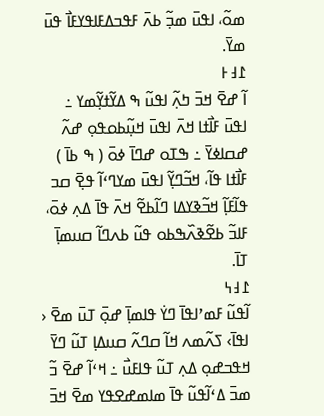ߘߋ߬، ߊߟߎ߫ ߘߏ߲߬ ߕߍ߫ ߓߟߏߡߓߊߟߌߓߊ߯ ߟߎ߫ ߘߌ߫.
߁߃߅
ߊ߬ ߝߐ߫ ߞߏ߫ ߤߍ߲߬ ߊߟߎ߬ ߒ ߡߌ߬ߙߌ߲߬ߘߌ ߸ ߊߟߎ߫ ߓߊ߯ߙߊ ߞߍ߫ ߊߟߎ߫ ߞߎ߲߬ߕߋߟߋ߲ ߝߍ߬ ߝߛߊߦߌ߫ ߸ ߒߠߋ ߝߣߊ߫ ߦߋ߫ ( ߒ ߕߊ߫ ) ߓߊ߯ߙߊ ߟߊ߬، ߞߏ߬ߣߌ߲߬ ߊߟߎ߫ ߘߌߣߵߊ߬ ߟߐ߲߫ ߛߏ ߟߊ߬ߓߊ߲߬ ߞߏ߬ߢߌߡߊ ߣߊ߬ߕߐ߬ ߞߍ߫ ߟߊ߫ ߡߍ߲ ߦߋ߫، ߓߊߏ߬ ߕߐ߬ߢߍ߰ߒߕߋ ߟߎ߬ ߕߍߣߊ߬ ߛߎߘߊ߲߫ ߠߊ߫.
߁߃߆
ߊ߬ߟߎ߬ ߓߘߴߊߟߊ߫ ߣߌ߭ ߟߊߘߊ߲߫ ߝߋ߲߫ ߠߎ߫ ߘߐ߫ ‹ ߊߟߊ߫› ߖߍ߬ߘߍ ߞߊ߬ ߛߣߍ߬ ߛߎߡߊ߲ ߠߎ߬ ߣߌ߫ ߞߟߏߝߋ߲ ߡߍ߲ ߠߎ߬ ߟߊߓߎ߯ ߸ ߞߵߊ߬ ߝߐ߫ ߏ߬ ߘߏ߫ ߡߵߊ߬ߟߎ߬ ߟߊ߫ ߘߊߘߝߐߟߌ ߘߐ߫ ߞߏ߫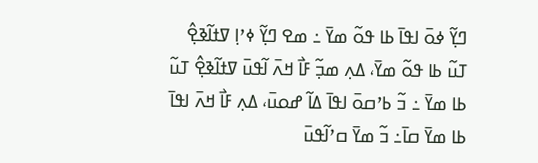ߣߌ߲߬ ߦߋ߫ ߊߟߊ߫ ߕߊ ߟߋ߬ ߘߌ߫ ߸ ߘߐ ߣߌ߲߬ ߦߴߊ߲ ߜߙߊ߬ߢߐ߲߮ ߠߎ߬ ߕߊ ߟߋ߬ ߘߌ߫، ߡߍ߲ ߘߏ߲߬ ߓߊ߯ ߞߍ߫ ߊ߬ߟߎ߫ ߜߙߊ߬ߢߐ߲߮ ߠߎ߬ ߕߊ ߘߌ߫ ߸ ߏ߬ ߕߴߛߋ߫ ߊߟߊ߫ ߡߊ߬ ߝߋߎ߫، ߡߍ߲ ߓߊ߯ ߞߍ߫ ߊߟߊ߫ ߕߊ ߘߌ߫ ߛߊ߫߸ ߏ߬ ߘߌ߫ ߛߴߊ߬ߟߎ߫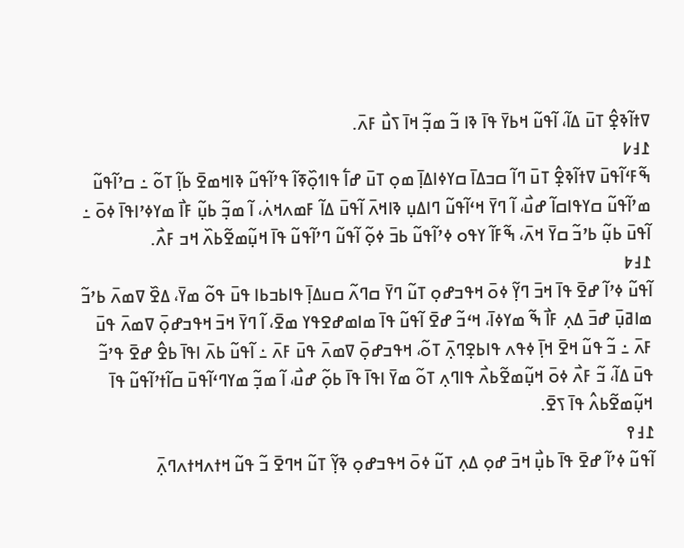ߜߙߊ߬ߢߐ߲߮ ߠߎ߫ ߡߊ߬، ߊ߬ߟߎ߬ ߞߕߌ߫ ߟߊ߫ ߢߊ ߏ߬ ߘߏ߲߬ ߞߊ߫ ߖߎ߯ ߓߍ߫.
߁߃߇
ߒ߬ߓߵߊ߬ߟߎ߫ ߜߙߊ߬ߢߐ߲߮ ߠߎ߫ ߣߊ߬ ߛߏߡߊ߫ ߛߌߦߊߡߊ߲߫ ߘߋ߲ ߠߎ߫ ߝߊ߱ ߟߊߗߋ߲߰ߧߊ߬ ߟߴߊ߬ߟߎ߬ ߢߊߞߘߐ߫ ߕߊ߲߬ ߠߋ߬ ߸ ߛߴߊ߬ߟߎ߬ ߘߴߊ߬ߟߎ߬ ߛߌߟߊߛߊ߬ ߝߎ߯، ߊ߬ ߣߌ߫ ߞߵߊ߬ߟߎ߬ ߣߊߡߎ߲ ߢߊߞߍ߫ ߊ߬ߟߎ߫ ߡߊ߬ ߓߘߍߞߍ߭، ߊ߬ ߘߏ߲߬ ߕߎ߲߬ ߓߊ߯ ߘߌߦߴߊߟߊ߫ ߦߋ߫ ߸ ߊ߬ߟߎ߫ ߕߎ߲߬ ߕߴߏ߬ ߛߌ߫ ߞߍ߫، ߒ߬ߓߊ߬ ߌߟߋ ߦߴߊ߬ߟߎ߬ ߕߏ߫ ߦߋ߲߬ ߊ߬ߟߎ߬ ߣߴߊ߬ߟߎ߬ ߟߊ߫ ߞߎ߲߬ߘߐ߬ߕߍ߰ ߞߏ ߓߍ߯.
߁߃߈
ߊ߬ߟߎ߬ ߦߴߊ߬ ߝߐ߫ ߟߊ߫ ߞߏ߫ ߣߌ߲߬ ߦߋ߫ ߞߟߏߝߋ߲ ߠߎ߬ ߣߌ߫ ߛߣߍ߬ ߛߎߡߊ߲߫ ߟߊߕߏߕߊ ߟߎ߫ ߟߋ߬ ߘߌ߫، ߡߐ߰ ߜߘߍ߫ ߕߴߏ߬ ߘߊߥߎ߲߫ ߝߏ߫ ߡߍ߲ ߓߊ߯ ߒ߬ ߘߌߦߊ߫، ߞߵߏ߬ ߝߐ߫ ߊ߬ߟߎ߬ ߟߊ߫ ߘߊߘߝߐߟߌ ߘߐ߫، ߊ߬ ߣߌ߫ ߞߏ߫ ߞߟߏߝߋ߲߫ ߜߘߍ߫ ߟߎ߫ ߓߍ߫ ߸ ߏ߬ ߟߎ߬ ߞߐ߫ ߞߊ߲߫ ߦߟߍ ߟߊߕߐ߲ߣߍ߲߫ ߠߋ߬، ߞߟߏߝߋ߲߫ ߜߘߍ߫ ߟߎ߫ ߓߍ߫ ߸ ߊ߬ߟߎ߬ ߕߍ߫ ߊߟߊ߫ ߕߐ߮ ߝߐ߫ ߟߴߏ߬ ߟߎ߫ ߡߊ߬، ߏ߬ ߓߍ߯ ߦߋ߫ ߞߎ߲߬ߘߐ߬ߕߍ߯ ߟߊߣߍ߲ ߠߋ߬ ߘߌ߫ ߊߟߊ߫ ߟߊ߫ ߕߋ߲߬ ߝߎ߯، ߊ߬ ߘߏ߲߬ ߘߌߣߵߊ߬ߟߎ߫ ߛߊ߬ߙߴߊ߬ߟߎ߬ ߟߊ߫ ߞߎ߲߬ߘߐ߬ߕߍ߮ ߟߊ߫ ߖߐ߫.
߁߃߉
ߊ߬ߟߎ߬ ߦߴߊ߬ ߝߐ߫ ߟߊ߫ ߕߎ߲߯ ߞߏ߫ ߝߋ߲ ߡߍ߲ ߠߎ߬ ߦߋ߫ ߞߟߏߝߋ߲ ߢߌ߲߬ ߠߎ߬ ߞߣߐ߫ ߏ߬ ߟߎ߬ ߞߙߍߞߙߍߣߍ߲߫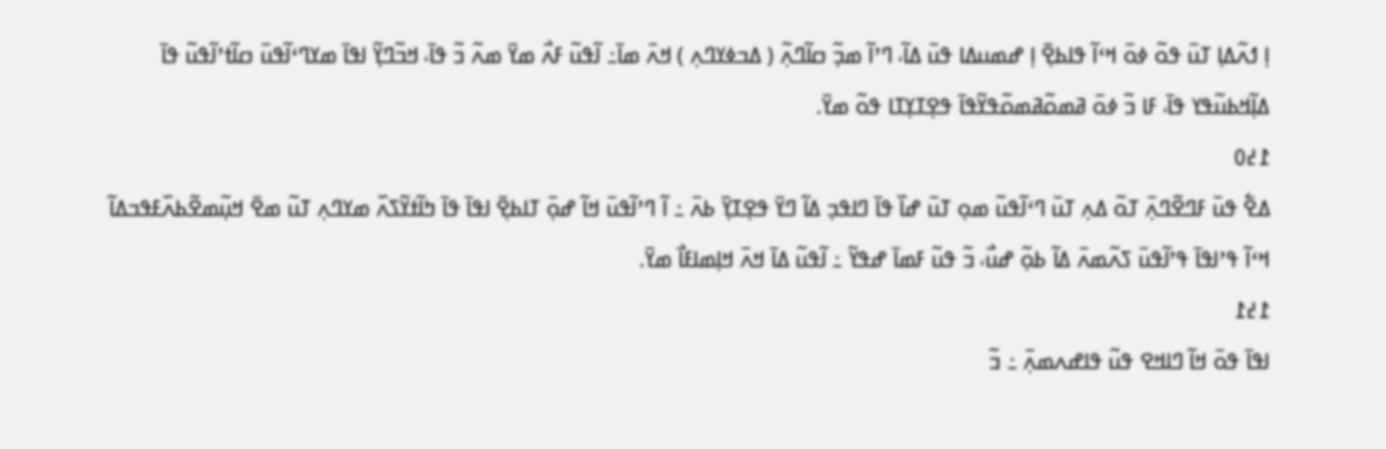ߊ߲ ߗߍ߬ߡߊ߲ ߠߎ߫ ߟߋ߬ ߦߋ߫ ߞߵߊ߬ ߟߊߕߐ߲߫ ߊ߲ ߝߘߎߡߊ ߟߎ߫ ߡߊ߬، ߣߴߊ߬ ߘߏ߲߬ ߛߊ߬ߣߍ߲߬ ( ߡߏߦߌߣߍ߲ ) ߞߍ߫ ߘߊ߫߸ ߊ߬ߟߎ߬ ߓߍ߯ ߘߌ߫ ߘߍ߬ ߏ߬ ߟߊ߫، ߞߏ߬ߣߌ߲߬ ߊߟߊ߫ ߘߌߣߵߊ߬ߟߎ߫ ߛߊ߬ߙߴߊ߬ߟߎ߬ ߟߊ߫ ߡߊ߲߬ߞߕߎ߬ߟߌ ߟߊ߫، ߓߊ ߏ߬ ߦߋ߫ ߥߘߋ߬ߥߘߋ߬ߟߌ߬ߟߊ߫ ߟߐ߲ߠߌ߲ߠߊ ߟߋ߬ ߘߌ߫.
߁߄߀
ߡߐ߱ ߟߎ߫ ߓߣߐ߬ߣߍ߲߫ ߠߋ߬ ߡߍ߲ ߠߎ߫ ߣߵߊ߬ߟߎ߬ ߘߋ߲ ߠߎ߫ ߝߊ߰ ߟߊ߫ ߣߊߟߏ߲ ߡߊ߬ ߣߌ߫ ߟߐ߲ߠߌ߲߫ ߕߍ߫ ߸ ߊ߬ ߣߴߊ߬ߟߎ߫ ߞߊ߬ ߝߋ߲߫ ߠߊߕߐ߲߫ ߊߟߊ߫ ߟߊ߫ ߤߊ߬ߙߌ߬ߖߍ߰ ߘߌߣߍ߲ ߠߎ߬ ߘߐ߫ ߞߎ߲߬ߘߐ߬ߕߍ߰ߓߟߏߡߊ߬ ߞߵߊ߬ ߟߴߊߟߊ߫ ߟߴߊ߬ߟߎ߫ ߖߍ߬ߘߍ߫ ߡߊ߬ ߕߋ߲߬ ߝߎ߯، ߏ߬ ߟߎ߬ ߓߘߊ߫ ߝߟߌ߬ ߸ ߊ߬ߟߎ߬ ߡߊ߫ ߞߍ߫ ߞߊ߲ߘߊߓߊ߯ ߘߌ߫.
߁߄߁
ߊߟߊ߫ ߟߋ߫ ߞߊ߬ ߣߊߞߐ ߟߎ߬ ߟߊߝߍߘߍ߲߫ ߸ ߏ߬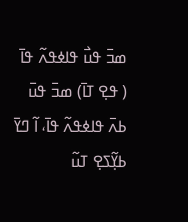ߘߏ߫ ߟߎ߯ ߟߊߦߟߍ߬ ߟߊ߫ ( ߟߐ߲ ߠߊ߫) ߘߏ߫ ߟߎ߫ ߕߍ߫ ߟߊߦߟߍ߬ ߟߊ߫، ߊ߬ ߣߌ߫ ߕߌ߲߬ߖߐ߲ ߠߎ߬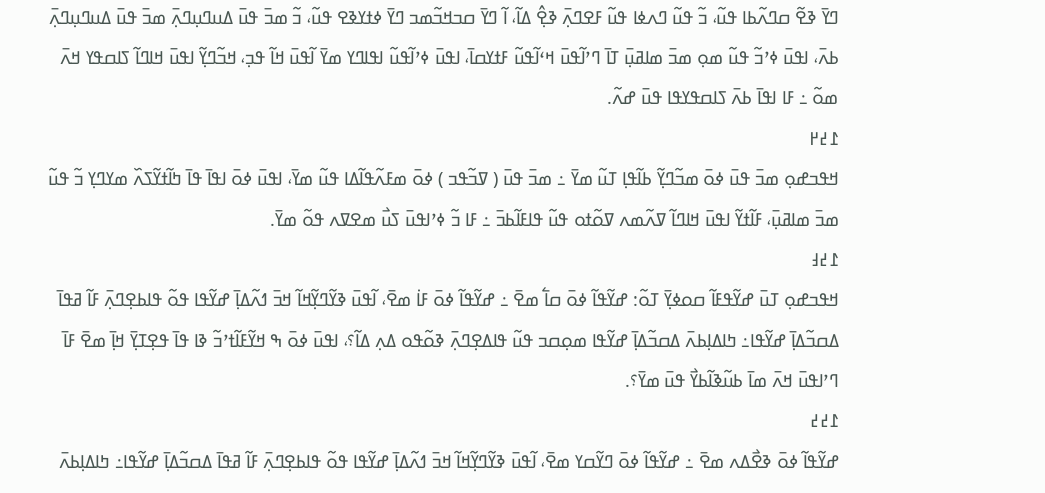ߣߌ߫ ߢߐ߬ ߛߣߍ߬ߕߊ ߟߎ߬، ߏ߬ ߟߎ߬ ߣߍߦߊ ߟߎ߬ ߓߐߣߍ߲߫ ߢߐ߲߮ ߡߊ߬، ߊ߬ ߣߌ߫ ߛߏߞߏ߬ߘߏ ߣߌ߫ ߦߙߌߢߐ ߟߎ߬، ߏ߬ ߘߏ߫ ߟߎ߫ ߡߎߣߎ߲ߣߍ߲߫ ߘߏ߫ ߟߎ߫ ߡߎߣߎ߲ߣߍ߲߫ ߕߍ߫، ߊߟߎ߫ ߦߴߏ߬ ߟߎ߬ ߘߋ߲ ߘߏ߫ ߘߊߥߎ߲߫ ߠߊ߫ ߣߴߊ߬ߟߎ߫ ߞߵߊ߬ߟߎ߬ ߓߙߌߛߊ߫، ߊߟߎ߫ ߦߴߊ߬ߟߎ߬ ߊߟߊߣߌ ߘߌ߫ ߊ߬ߟߎ߫ ߞߊ߬ ߟߏ߲، ߞߏ߬ߣߌ߲߬ ߊߟߎ߫ ߞߊߣߊ߬ ߖߊߛߟߌ ߞߍ߫ ߘߋ߬ ߸ ߓߊ ߊߟߊ߫ ߕߍ߫ ߖߊߛߟߌߟߊ ߟߎ߫ ߝߍ߬.
߁߄߂
ߞߟߏߝߋ߲ ߘߏ߫ ߟߎ߫ ߦߋ߫ ߘߏ߬ߣߌ߲߬ ߕߊ߬ߟߊ߲ ߠߎ߬ ߘߌ߫ ߸ ߘߏ߫ ߟߎ߫ ( ߜߏ߬ߟߏ ) ߦߋ߫ ߘߓߍ߬ߟߊ߬ߡߊ ߟߎ߬ ߘߌ߫، ߊߟߎ߫ ߦߋ߫ ߊߟߊ߫ ߟߊ߫ ߤߊ߬ߙߌ߬ߖߍ߰ ߘߌߣߌ߲ ߏ߬ ߟߎ߬ ߘߏ߫ ߘߊߥߎ߲߫، ߓߊ߬ߙߌ߬ ߊߟߎ߫ ߞߊߣߊ߬ ߜߍ߬ߘߍ ߜߋ߬ߙߋ ߟߎ߬ ߟߊߓߊ߬ߕߏ߫ ߸ ߓߊ ߏ߬ ߦߴߊߟߎ߫ ߖߎ߯ ߘߐߜߍ ߟߋ߬ ߘߌ߫.
߁߄߃
ߞߟߏߝߋ߲ ߠߎ߫ ߝߌ߬ߟߓߊ߬ ߛߋߦߌ߲߫ ߠߋ߬: ߝߌ߬ߟߊ߬ ߦߋ߫ ߛߊ߱ ߘߐ߫ ߸ ߝߌ߬ߟߊ߬ ߦߋ߫ ߓߊ߭ ߘߐ߫، ߊ߬ߟߎ߫ ߢߌ߬ߣߌ߲߬ߞߊ߬ ߞߏ߫ ߗߍ߬ߡߊ߲߫ ߝߌ߬ߟߊ ߟߋ߬ ߟߊߕߐ߲ߣߍ߲߫ ߓߊ߬ ߥߟߊ߫ ߡߛߏ߬ߡߊ߲߫ ߝߌ߬ߟߊ߸ ߤߊߡߊ߲ߕߍ߫ ߡߛߏ߬ߡߊ߲߫ ߝߌ߬ߟߊ ߘߋ߲ߛߏ ߟߎ߬ ߟߊߡߐ߲ߣߍ߲߫ ߢߋ߬ߟߋ ߡߍ߲ ߡߊ߬؟، ߊߟߎ߫ ߦߋ߫ ߒ ߞߌ߬ߓߊ߬ߙߴߏ߬ ߢߊ ߟߊ߫ ߟߐ߲ߠߌ߲߫ ߞߊ߲߫ ߘߐ߫ ߓߊ߫ ߣߴߊߟߎ߫ ߞߍ߫ ߘߊ߫ ߕߎ߬ߢߊ߬ߕߌ߯ ߟߎ߫ ߘߌ߫؟.
߁߄߄
ߝߌ߬ߟߊ߬ ߦߋ߫ ߢߐ߯ߡߍ ߘߐ߫ ߸ ߝߌ߬ߟߊ߬ ߦߋ߫ ߣߌ߬ߛߌ ߘߐ߫، ߊ߬ߟߎ߫ ߢߌ߬ߣߌ߲߬ߞߊ߬ ߞߏ߫ ߗߍ߬ߡߊ߲߫ ߝߌ߬ߟߊ ߟߋ߬ ߟߊߕߐ߲ߣߍ߲߫ ߓߊ߬ ߥߟߊ߫ ߡߛߏ߬ߡߊ߲߫ ߝߌ߬ߟߊ߸ ߤߊߡߊ߲ߕߍ߫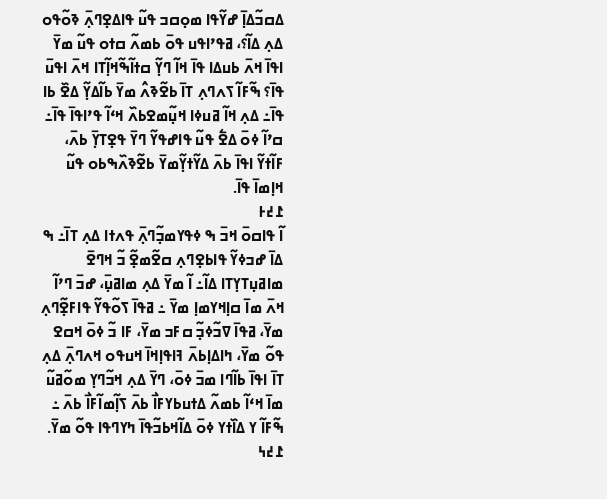ߡߛߏ߬ߡߊ߲߫ ߝߌ߬ߟߊ ߘߋ߲ߛߏ ߟߎ߬ ߟߊߡߐ߲ߣߍ߲߫ ߢߋ߬ߟߋ ߡߍ߲ ߡߊ߬؟، ߥߟߴߊߟߎ ߟߋ߫ ߕߘߍ߬ ߛߙߋ ߟߎ߬ ߘߌ߫ ߊߟߊ߫ ߞߍ߫ ߕߎߡߊ ߟߊ߫ ߞߊ߬ ߣߌ߲߬ ߛߙߊ߬ߒ߬ߞߊ߲߬ߠߊ ߞߍ߫ ߊߟߎ߫ ߟߊ߫؟ ߒ߬ߓߊ߬ ߖߍߣߍ߲ ߠߊ߫ ߕߐ߬ߢߍ߮ ߘߌ߫ ߕߊ߬ߡߌ߲߬ ߡߐ߰ ߕߊ ߟߊ߫߸ ߡߍ߲ ߞߊ߬ ߥߎߦߊ ߞߎ߲߬ߘߐߕߍ߰ ߞߵߊ߬ ߟߴߊߟߊ߫ ߟߊ߫߸ ߛߴߊ߬ ߦߋ߫ ߡߐ߱ ߟߎ߬ ߟߊߝߟߌ߬ ߣߌ߫ ߟߐ߲ߠߌ߲߫ ߕߍ߫، ߓߊ߬ߙߌ߬ ߊߟߊ߫ ߕߍ߫ ߡߌ߬ߙߌ߲߬ߘߌ߫ ߕߐ߬ߢߍ߰ߒߕߋ ߟߎ߬ ߞߊ߲ߘߊ߫ ߟߊ߫.
߁߄߅
ߊ߬ ߟߊߛߋ߫ ߞߏ߫ ߒ ߦߟߌߘߏ߲߬ߣߍ߲߫ ߟߍߙߊ ߡߍ߲ ߠߊ߫߸ ߒ ߡߊ߫ ߝߏߦߌ߬ ߟߊߕߐ߲ߣߍ߲ ߛߐ߬ߘߐ߲߬ ߏ߬ ߞߣߐ߫ ߘߊߥߎ߲ߠߌ߲ߠߊ ߡߊ߬߸ ߊ߬ ߘߌ߫ ߡߍ߲ ߘߊߥߎ߲߫، ߝߏ߫ ߣߴߊ߬ ߞߍ߫ ߘߊ߫ ߛߊ߲ߞߌߘߊ߲ ߘߌ߫ ߸ ߥߟߊ߫ ߖߋ߬ߟߌ߬ ߟߊߓߐ߲߬ߣߍ߲ ߘߌ߫، ߥߟߊ߫ ߜߏ߬ߦߏ߲߬ ߛߓߏ ߘߌ߫، ߓߊ ߏ߬ ߦߋ߫ ߞߛߐ ߟߋ߬ ߘߌ߫، ߤߊߡߊ߲ߕߍ߫ ߔߊߟߊ߲ߞߊ߫ ߞߎߟߋ ߞߍߣߍ߲߫ ߡߍ߲ ߠߊ߫ ߊߟߊ߫ ߕߊ߬ߣߊ ߘߏ߫ ߦߋ߫، ߣߌ߫ ߡߍ߲ ߞߏ߬ߣߌ߲ ߘߋ߬ߥߎ߬ ߘߊ߫ ߞߵߊ߬ ߕߘߍ߬ ߡߙߎߕߌߓߊ߯ ߕߍ߫ ߖߊ߲߬ߘߊ߬ߓߊ߯ ߕߍ߫ ߸ ߒ߬ߓߊ߬ ߌ ߡߊ߰ߙߌ ߦߋ߫ ߡߊ߬ߞߕߏ߬ߟߊ߫ ߤߌߣߟߊ ߟߋ߬ ߘߌ߫.
߁߄߆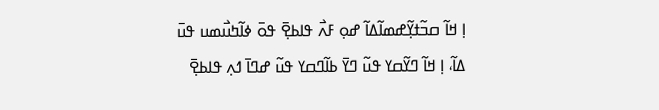ߊ߲ ߞߊ߬ ߛߏ߬ߙߌ߲߬ߝߘߊ߬ߡߊ߬ ߝߋ߲ ߓߍ߯ ߟߊߕߐ߲߫ ߟߋ߫ ߦߊ߬ߤߎ߯ߘߎ ߟߎ߫ ߡߊ߬، ߊ߲ ߞߊ߬ ߣߌ߬ߛߌ ߟߎ߬ ߣߌ߫ ߕߊ߬ߣߛߌ ߟߎ߬ ߝߣߊ߫ ߗߍ߲ ߟߊߕߐ߲߫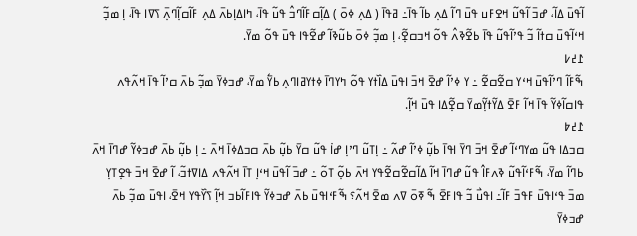ߊ߬ߟߎ߫ ߡߊ߬، ߝߏ߫ ߊ߬ߟߎ߬ ߞߐߓߎ ߟߎ߫ ߣߊ߬ ߡߍ߲ ߕߊ߬ ߟߊ߫߸ ߥߟߊ߫ ( ߡߍ߲ ߦߋ߫ ) ߡߊ߲߬ߛߓߊ߬ߣߏ߮ ߟߎ߬ ߟߊ߫، ߤߊߡߊ߲ߕߍ߫ ߡߍ߲ ߓߊ߬ߛߊ߲߬ߣߍ߲߫ ߖߜߊ ߟߊ߫، ߊ߲ ߘߏ߲߬ ߞߵߊ߬ߟߎ߫ ߛߙߊ߬ ߏ߬ ߟߴߊ߬ߟߎ߬ ߟߊ߫ ߕߐ߬ߢߍ߮ ߟߋ߬ ߞߏߛߐ߲߬، ߊ߲ ߘߏ߲߬ ߦߋ߫ ߕߎ߬ߢߊ߬ ߝߐ߬ߟߊ ߟߎ߫ ߟߋ߬ ߘߌ߫.
߁߄߇
ߒ߬ߓߊ߬ ߣߴߊ߬ߟߎ߫ ߞߵߌ ߛߐ߬ߛߐ߬ ߸ ߌ ߦߴߊ߬ ߝߐ߫ ߞߏ߫ ߊߟߎ߫ ߡߊ߰ߙߌ ߟߋ߬ ߤߌߣߊ߫ ߦߙߌߥߊߣߍ߲ ߕߌ߱ ߘߌ߫، ߝߏߦߌ߫ ߘߏ߲߬ ߕߍ߫ ߛߴߊ߬ ߟߊ߫ ߞߍ߬ߟߍ ߟߊߛߊ߬ߦߌ߬ ߟߊ߫ ߞߊ߬ ߓߐ߫ ߡߌ߬ߙߌ߲߬ߘߌ߫ ߛߐ߲߬ߡߊ ߟߎ߫ ߞߊ߲߬.
߁߄߈
ߛߏߡߊ ߟߎ߬ ߘߌߣߵߊ߬ ߝߐ߫ ߞߏ߫ ߣߌ߫ ߊߟߊ߫ ߕߎ߲߬ ߦߴߊ߬ ߝߍ߬ ߸ ߊ߲ߠߎ߬ ߣߴߊ߲ ߝߊ߭ ߟߎ߬ ߛߌ߫ ߕߎ߲߬ ߕߍ߫ ߛߏߡߦߊ߫ ߞߍ߫ ߸ ߊ߲ ߕߎ߲߬ ߕߍ߫ ߝߏߦߌ߬ ߝߣߊ߫ ߞߍ߫ ߕߣߊ߬ ߘߌ߫، ߒ߬ߓߵߊ߬ߟߎ߬ ߢߍߓߊ߮ ߟߎ߬ ߝߣߊ߫ ߞߊ߬ ߡߊ߬ߛߐ߬ߛߐ߬ߟߌ ߞߍ߫ ߕߋ߲߬ ߠߋ߬ ߸ ߝߏ߫ ߊ߬ߟߎ߫ ߞߵߊ߲ ߠߊ߫ ߞߍ߬ߟߍ ߡߊߜߙߏ߬، ߊ߬ ߝߐ߫ ߞߏ߫ ߟߐ߲ߠߌ߲ ߘߏ߫ ߟߵߊߟߎ߫ ߓߟߏ߫ ߓߊ߬߸ ߊߟߎ߯ ߏ߬ ߟߊߓߐ߫ ߒ߬ ߧߋ߫ ߜߍ ߘߐ߫ ߞߍ߬؟ ߒ߬ߓߵߊߟߎ߫ ߕߍ߫ ߝߏߦߌ߬ ߟߊߓߊ߬ߕߏ ߞߊ߲߬ ߖߌ߰ߟߌ ߞߐ߫، ߊߟߎ߫ ߘߏ߲߬ ߕߍ߫ ߝߏߦߌ߫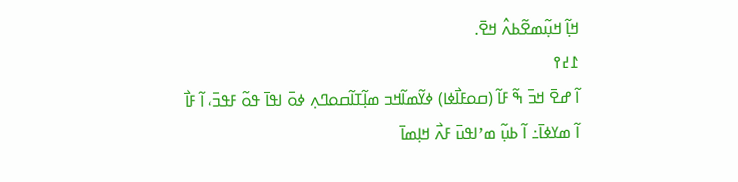ߞߊ߲߬ ߞߎ߲߬ߘߐ߬ߕߍ߮ ߞߐ߫.
߁߄߉
ߊ߬ ߝߐ߫ ߞߏ߫ ߒ߬ ߓߊ߬ (ߛߋߓߊ߯ߦߊ) ߦߌ߬ߘߊ߬ߞߏ ߘߊ߲߬ߠߊ߬ߛߋߣߍ߲ ߦߋ߫ ߊߟߊ߫ ߟߋ߬ ߓߟߏ߫، ߊ߬ ߓߊ߯ ߊ߬ ߘߌߦߊ߫߸ ߊ߬ ߕߎ߲߬ ߘߴߊߟߎ߫ ߓߍ߯ ߞߊ߲ߘߊ߫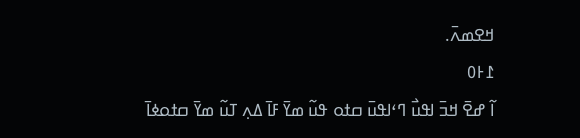ߞߐߘߍ߫.
߁߅߀
ߊ߬ ߝߐ߫ ߞߏ߫ ߊߟߎ߯ ߣߵߊߟߎ߫ ߛߙߋ ߟߎ߬ ߘߌ߫ ߓߊ߫ ߡߍ߲ ߠߎ߬ ߘߌ߫ ߛߙߋߦߊ߫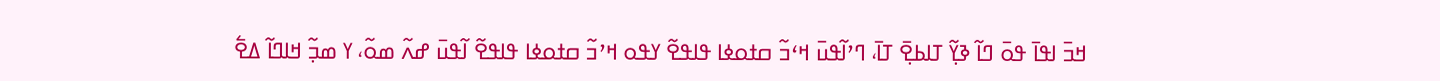ߞߏ߫ ߊߟߊ߫ ߟߋ߫ ߣߊ߬ ߢߌ߲߬ ߠߊߕߐ߲߫ ߠߊ߫، ߣߴߊ߬ߟߎ߫ ߞߵߏ߬ ߛߙߋߦߊ ߟߊߟߐ߬ ߌߟߋ ߞߴߏ߬ ߛߙߋߦߊ ߟߊߟߐ߬ ߊ߬ߟߎ߫ ߝߍ߬ ߘߋ߬، ߌ ߘߏ߲߬ ߞߊߣߊ߬ ߡߐ߱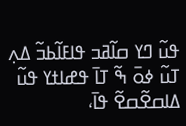ߟߎ߬ ߣߌ ߛߊ߬ߥߏ ߟߊߓߊ߬ߕߏ߬ ߡߍ߲ ߠߎ߬ ߦߋ߫ ߒ߬ ߠߊ߫ ߟߝߊߙߌ ߟߎ߬ ߡߊߛߐ߬ߛߐ߬ ߟߊ߫،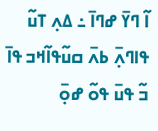ߊ߬ ߣߌ߫ ߝߣߊ߫ ߸ ߡߍ߲ ߠߎ߬ ߟߊߣߍ߲߫ ߕߍ߫ ߛߎ߬ߟߊ߬ߞߏ ߟߊ߫ ߏ߬ ߟߎ߫ ߟߋ߬ ߝߋ߲߫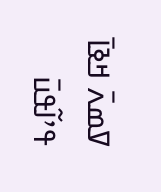ߜߘߍ߫ ߞߢߊ߫ ߟߴߊ߬ߟߎ߫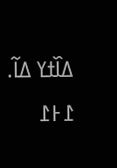ߡߊ߰ߙߌ ߡߊ߬.
߁߅߁